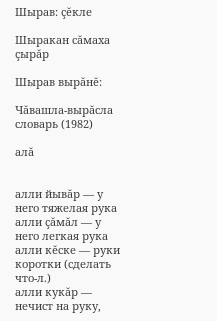Шырав: çĕкле

Шыракан сăмаха çырăр

Шырав вырăнĕ:

Чăвашла-вырăсла словарь (1982)

алă


алли йывăр — у него тяжелая рука
алли çăмăл — у него легкая рука
алли кĕске — руки коротки (сделать что-л.)
алли кукăр — нечист на руку,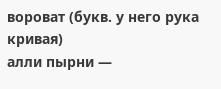вороват (букв. у него рука кривая)
алли пырни —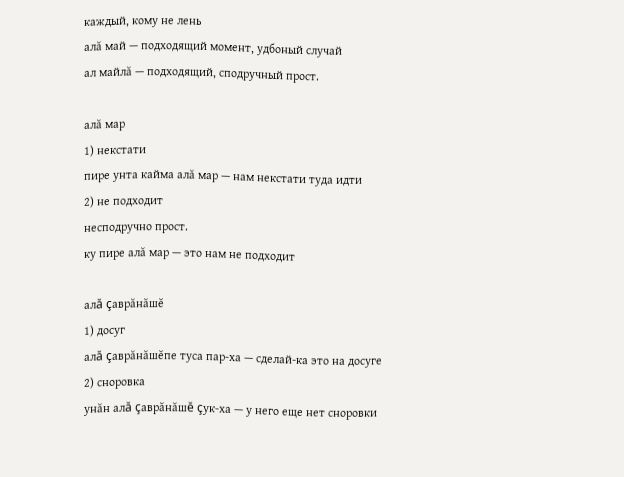каждый, кому не лень
алă май — подходящий момент, удбоный случай
ал майлă — подходящий, сподручный прост.

алă мар
1) некстати
пире унта кайма алă мар — нам некстати туда идти
2) не подходит
несподручно прост.
ку пире алă мар — это нам не подходит

алă çаврăнăшĕ
1) досуг
алă çаврăнăшĕпе туса пар-ха — сделай-ка это на досуге
2) сноровка
унăн алă çаврăнăшĕ çук-ха — у него еще нет сноровки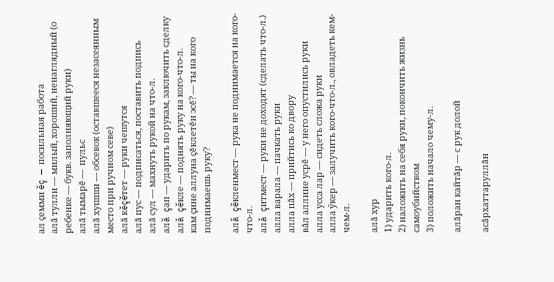ал çемми ĕç — посильная работа
алă тулли — милый, хороший, ненаглядный (о ребенке — букв. заполняющий руки)
алă тымарĕ —  пульс
алă хушши — обсевок (оставшееся незасеянным место при ручном севе)
алă кĕçĕтет — руки чешутся
алă пус — подписаться, поставить подпись
алă сул — махнуть рукой на что-л.
алă çап — ударить по рукам, заключить сделку
алă çĕкле — поднять руку на кого-что-л.
кам çине аллуна çĕклетĕн эсĕ? — ты на кого поднимаешь руку?

алă çĕкленмест — рука не поднимается на кого-что-л.
алă çитмест — руки не доходят (сделать что-л.)
алла варала — пачкать руки
алла пăх — прийтись ко двору
вăл аллине усрĕ — у него опустились руки
алла усса лар — сидеть сложа руки
алла ӳкер — залучить кого-что-л., овладеть кем-чем-л.

алă хур
1) ударить кого-л.
2) наложить на себя руки, покончить жизнь самоубийством
3) положить начало чему-л.

алăран кайтăр — с рук долой

асăрхаттаруллăн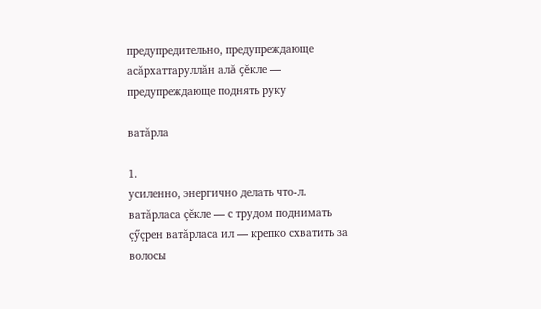предупредительно, предупреждающе
асăрхаттаруллăн алă çĕкле — предупреждающе поднять руку

ватăрла

1.
усиленно, энергично делать что-л.
ватăрласа çĕкле — с трудом поднимать
çӳçрен ватăрласа ил — крепко схватить за волосы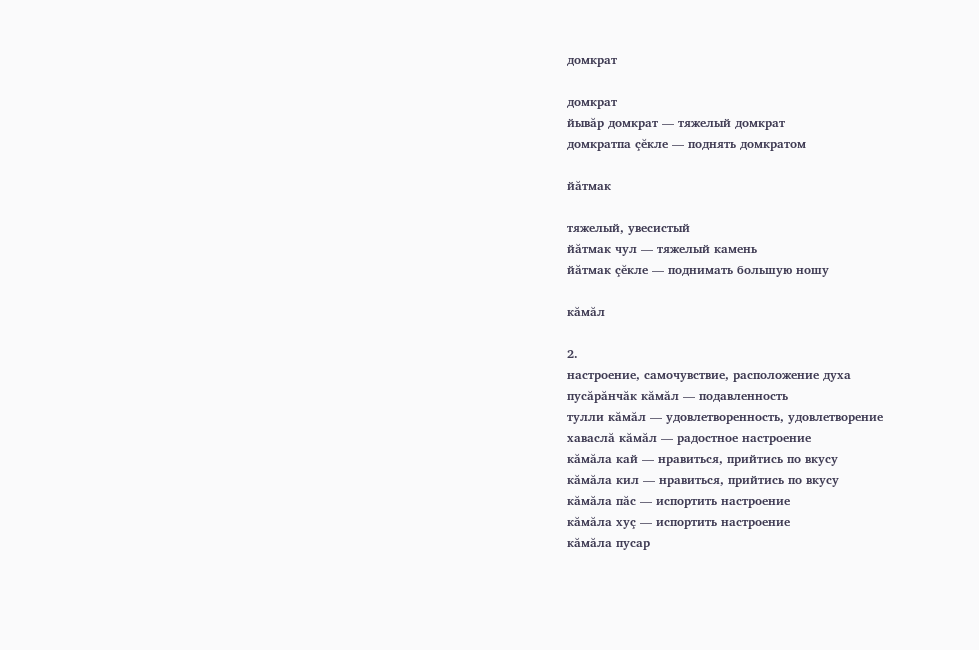домкрат

домкрат
йывăр домкрат — тяжелый домкрат
домкратпа çĕкле — поднять домкратом

йăтмак

тяжелый, увесистый
йăтмак чул — тяжелый камень
йăтмак çĕкле — поднимать большую ношу

кăмăл

2.
настроение, самочувствие, расположение духа
пусăрăнчăк кăмăл — подавленность
тулли кăмăл — удовлетворенность, удовлетворение
хаваслă кăмăл — радостное настроение
кăмăла кай — нравиться, прийтись по вкусу
кăмăла кил — нравиться, прийтись по вкусу
кăмăла пăс — испортить настроение
кăмăла хуç — испортить настроение
кăмăла пусар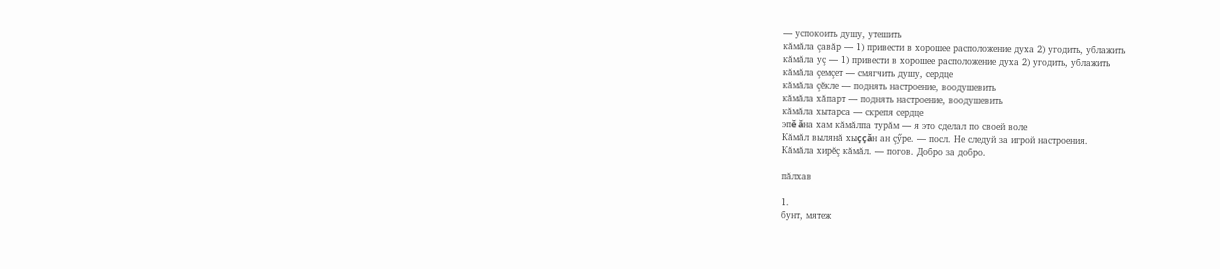— успокоить душу, утешить
кăмăла çавăр — 1) привести в хорошее расположение духа 2) угодить, ублажить
кăмăла уç — 1) привести в хорошее расположение духа 2) угодить, ублажить
кăмăла çемçет — смягчить душу, сердце
кăмăла çĕкле — поднять настроение, воодушевить
кăмăла хăпарт — поднять настроение, воодушевить
кăмăла хытарса — скрепя сердце
эпĕ ăна хам кăмăлпа турăм — я это сделал по своей воле
Кăмăл вылянă хыççăн ан çӳре. — посл. Не следуй за игрой настроения.
Кăмăла хирĕç кăмăл. — погов. Добро за добро.

пăлхав

1.
бунт, мятеж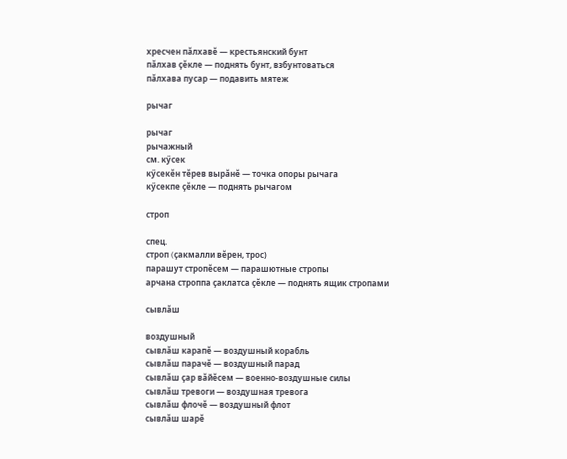хресчен пăлхавĕ — крестьянский бунт
пăлхав çĕкле — поднять бунт, взбунтоваться
пăлхава пусар — подавить мятеж

рычаг

рычаг
рычажный
см. кӳсек
кӳсекĕн тĕрев вырăнĕ — точка опоры рычага
кӳсекпе çĕкле — поднять рычагом

строп

спец.
строп (çакмалли вĕрен, трос)
парашут стропĕсем — парашютные стропы
арчана строппа çаклатса çĕкле — поднять ящик стропами

сывлăш

воздушный
сывлăш карапĕ — воздушный корабль
сывлăш парачĕ — воздушный парад
сывлăш çар вăйĕсем — военно-воздушные силы
сывлăш тревоги — воздушная тревога
сывлăш флочĕ — воздушный флот
сывлăш шарĕ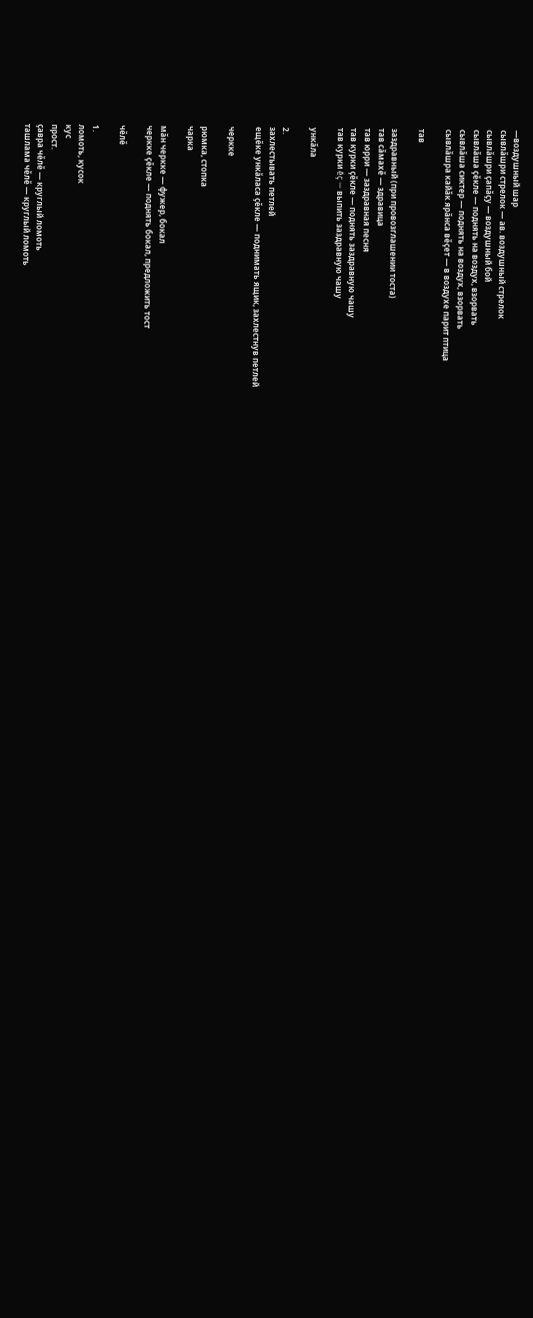—воздушный шар
сывлăшри стрелок — ав. воздушный стрелок
сывлăшри çапăçу — воздушный бой
сывлăша çĕкле — поднять на воздух, взорвать
сывлăша сиктер — поднять на воздух, взорвать
сывлăшра кайăк ярăнса вĕçет — в воздухе парит птица

тав

заздравный (при провозглашении тоста)
тав сăмахĕ — здравица
тав юрри — заздравная песня
тав курки çĕкле — поднять заздравную чашу
тав курки ĕç — выпить заздравную чашу

ункăла

2.
захлестывать петлей
ещĕке ункăласа çĕкле — поднимать ящик, захлестнув петлей

черкке

рюмка, стопка
чарка

мăн черкке — фужер, бокал
черкке çĕкле — поднять бокал, предложить тост

чĕлĕ

1.
ломоть, кусок
кус
прост.
çавра чĕлĕ — круглый ломоть
ташлама чĕлĕ — круглый ломоть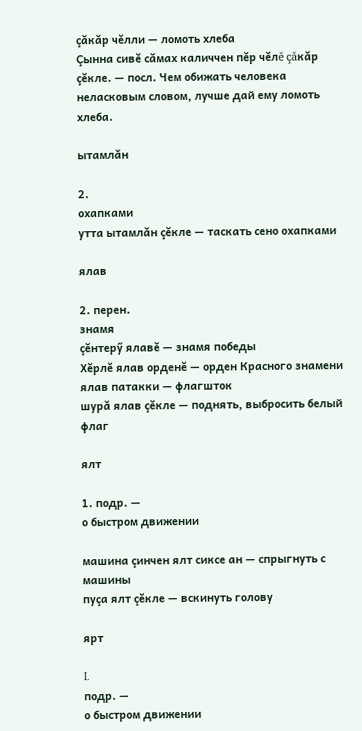çăкăр чĕлли — ломоть хлеба
Çынна сивĕ сăмах каличчен пĕр чĕлĕ çăкăр çĕкле. — посл. Чем обижать человека неласковым словом, лучше дай ему ломоть хлеба.

ытамлăн

2.
охапками
утта ытамлăн çĕкле — таскать сено охапками

ялав

2. перен.
знамя
çĕнтерӳ ялавĕ — знамя победы
Хĕрлĕ ялав орденĕ — орден Красного знамени
ялав патакки — флагшток
шурă ялав çĕкле — поднять, выбросить белый флаг

ялт

1. подр. —
о быстром движении

машина çинчен ялт сиксе ан — спрыгнуть с машины
пуçа ялт çĕкле — вскинуть голову

ярт

I.
подр. —
о быстром движении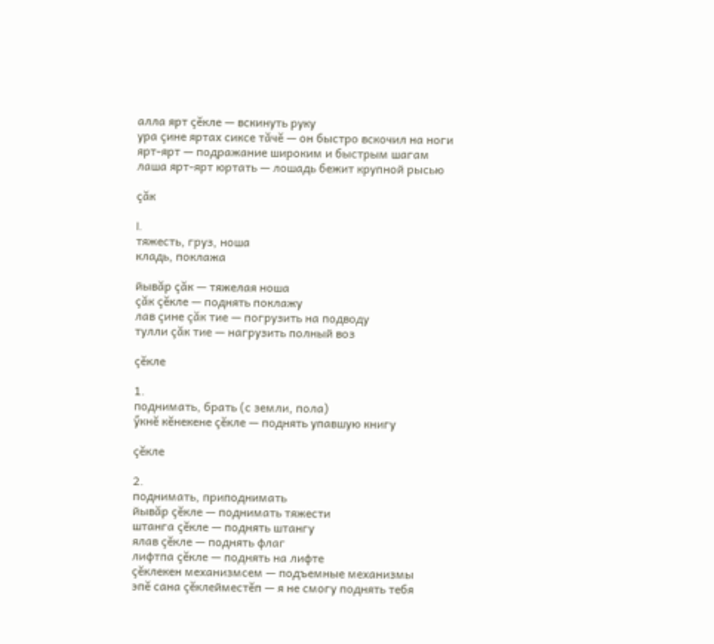алла ярт çĕкле — вскинуть руку
ура çине яртах сиксе тăчĕ — он быстро вскочил на ноги
ярт-ярт — подражание широким и быстрым шагам
лаша ярт-ярт юртать — лошадь бежит крупной рысью

çăк

I.
тяжесть, груз, ноша
кладь, поклажа

йывăр çăк — тяжелая ноша
çăк çĕкле — поднять поклажу
лав çине çăк тие — погрузить на подводу
тулли çăк тие — нагрузить полный воз

çĕкле

1.
поднимать, брать (с земли, пола)
ӳкнĕ кĕнекене çĕкле — поднять упавшую книгу

çĕкле

2.
поднимать, приподнимать
йывăр çĕкле — поднимать тяжести
штанга çĕкле — поднять штангу
ялав çĕкле — поднять флаг
лифтпа çĕкле — поднять на лифте
çĕклекен механизмсем — подъемные механизмы
эпĕ сана çĕклейместĕп — я не смогу поднять тебя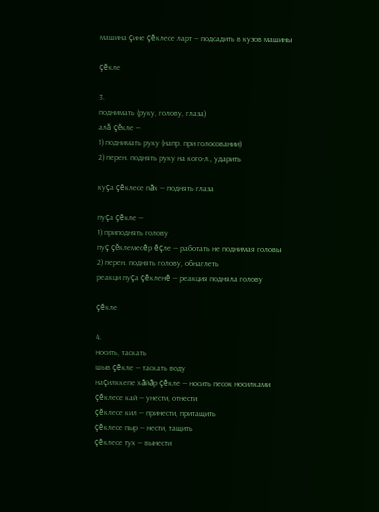машина çине çĕклесе ларт — подсадить в кузов машины

çĕкле

3.
поднимать (руку, голову, глаза)
алă çĕкле —
1) поднимать руку (напр. при голосовании)
2) перен. поднять руку на кого-л., ударить

куçа çĕклесе пăх — поднять глаза

пуçа çĕкле —
1) приподнять голову
пуç çĕклемесĕр ĕçле — работать не поднимая головы
2) перен. поднять голову, обнаглеть
реакци пуçа çĕкленĕ — реакция подняла голову

çĕкле

4.
носить, таскать
шыв çĕкле — таскать воду
наçилккепе хăйăр çĕкле — носить песок носилками
çĕклесе кай — унести, отнести
çĕклесе кил — принести, притащить
çĕклесе пыр — нести, тащить
çĕклесе тух — вынести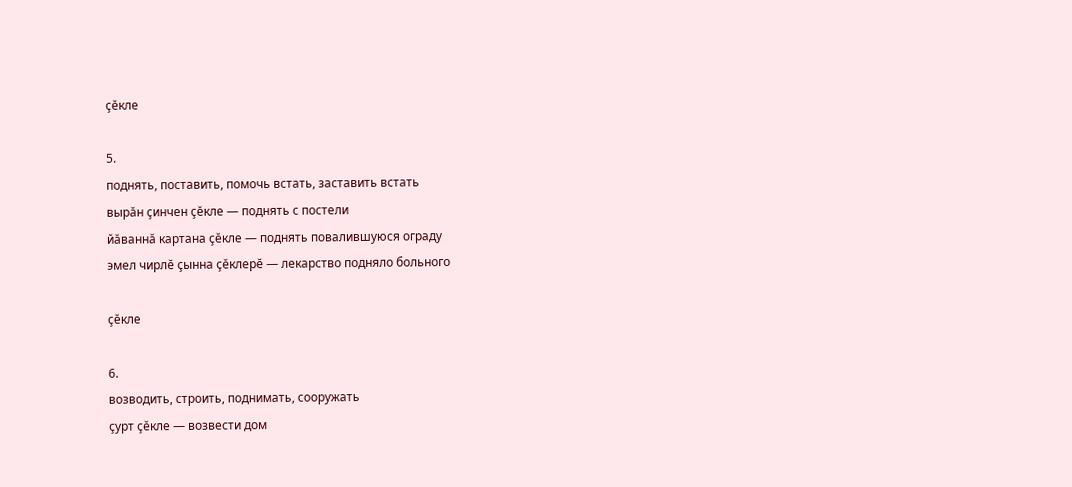çĕкле

5.
поднять, поставить, помочь встать, заставить встать
вырăн çинчен çĕкле — поднять с постели
йăваннă картана çĕкле — поднять повалившуюся ограду
эмел чирлĕ çынна çĕклерĕ — лекарство подняло больного

çĕкле

6.
возводить, строить, поднимать, сооружать
çурт çĕкле — возвести дом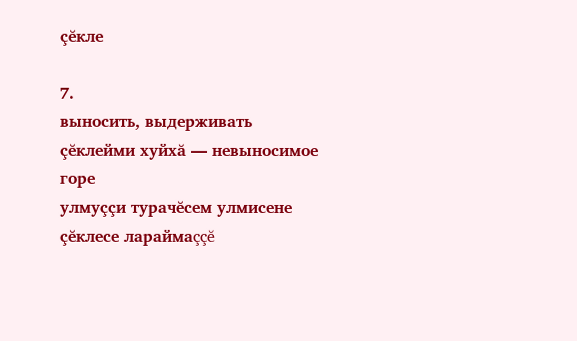çĕкле

7.
выносить, выдерживать
çĕклейми хуйхă — невыносимое горе
улмуççи турачĕсем улмисене çĕклесе лараймаççĕ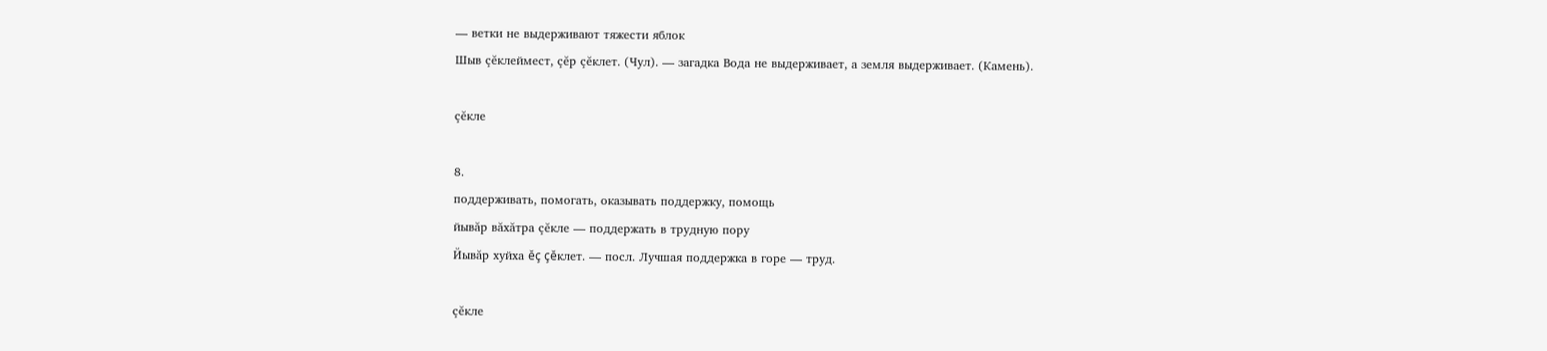— ветки не выдерживают тяжести яблок
Шыв çĕклеймест, çĕр çĕклет. (Чул). — загадка Вода не выдерживает, а земля выдерживает. (Камень).

çĕкле

8.
поддерживать, помогать, оказывать поддержку, помощь
йывăр вăхăтра çĕкле — поддержать в трудную пору
Йывăр хуйха ĕç çĕклет. — посл. Лучшая поддержка в горе — труд.

çĕкле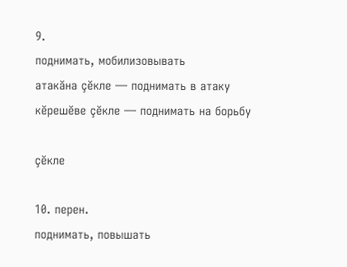9.
поднимать, мобилизовывать
атакăна çĕкле — поднимать в атаку
кĕрешĕве çĕкле — поднимать на борьбу

çĕкле

10. перен.
поднимать, повышать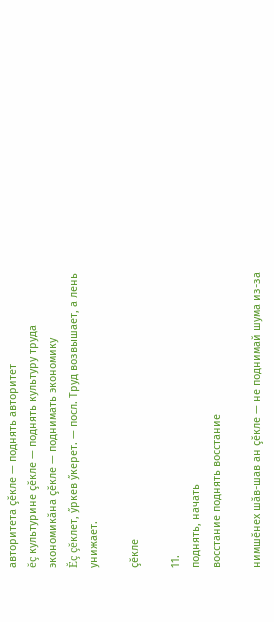авторитета çĕкле — поднять авторитет
ĕç культурине çĕкле — поднять культуру труда
экономикăна çĕкле — поднимать экономику
Ĕç çĕклет, ӳркев ӳкерет. — посл. Труд возвышает, а лень унижает.

çĕкле

11.
поднять, начать
восстание поднять восстание

нимшĕнех шăв-шав ан çĕкле — не поднимай шума из-за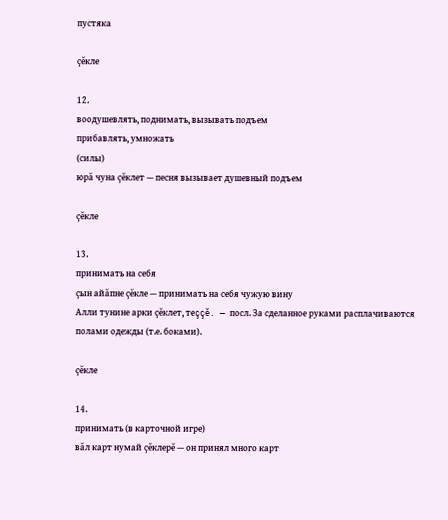пустяка

çĕкле

12.
воодушевлять, поднимать, вызывать подъем
прибавлять, умножать
(силы)
юрă чуна çĕклет — песня вызывает душевный подъем

çĕкле

13.
принимать на себя
çын айăпне çĕкле — принимать на себя чужую вину
Алли тунине арки çĕклет, теççĕ. — посл. За сделанное руками расплачиваются полами одежды (т.е. боками).

çĕкле

14.
принимать (в карточной игре)
вăл карт нумай çĕклерĕ — он принял много карт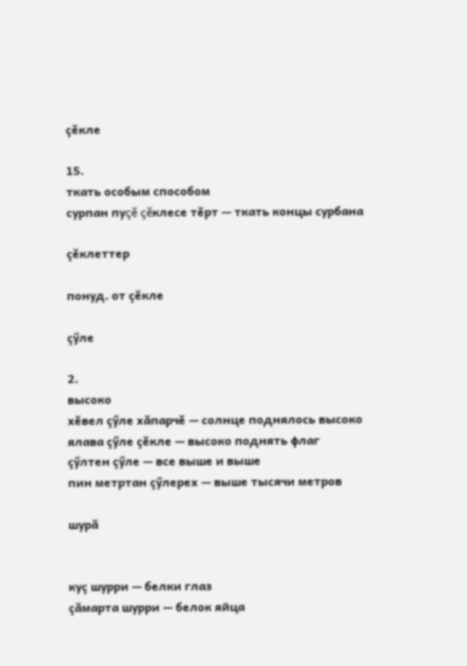çĕкле

15.
ткать особым способом
сурпан пуçĕ çĕклесе тĕрт — ткать концы сурбана

çĕклеттер

понуд. от çĕкле

çӳле

2.
высоко
хĕвел çӳле хăпарчĕ — солнце поднялось высоко
ялава çӳле çĕкле — высоко поднять флаг
çӳлтен çӳле — все выше и выше
пин метртан çӳлерех — выше тысячи метров

шурă


куç шурри — белки глаз
çăмарта шурри — белок яйца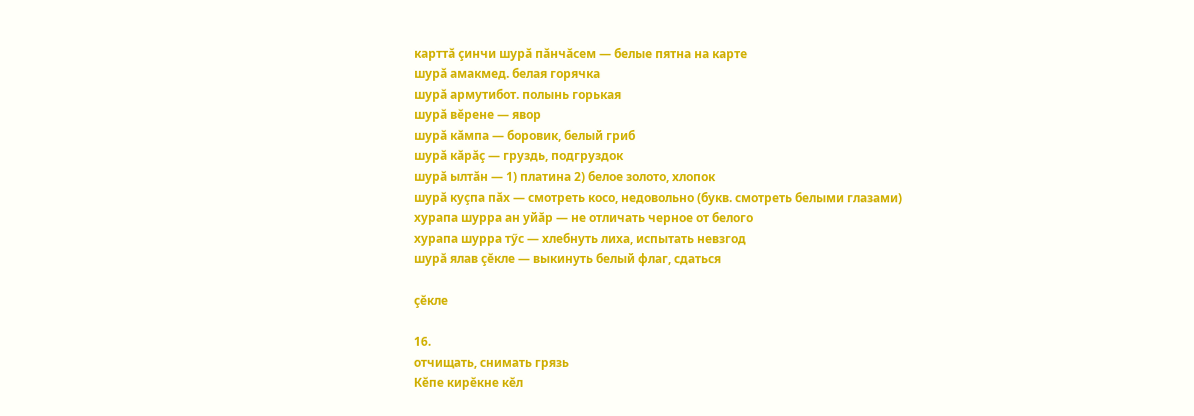карттă çинчи шурă пăнчăсем — белые пятна на карте
шурă амакмед. белая горячка
шурă армутибот. полынь горькая
шурă вĕрене — явор
шурă кăмпа — боровик, белый гриб
шурă кăрăç — груздь, подгруздок
шурă ылтăн — 1) платина 2) белое золото, хлопок
шурă куçпа пăх — смотреть косо, недовольно (букв. смотреть белыми глазами)
хурапа шурра ан уйăр — не отличать черное от белого
хурапа шурра тӳс — хлебнуть лиха, испытать невзгод
шурă ялав çĕкле — выкинуть белый флаг, сдаться

çĕкле

16.
отчищать, снимать грязь
Кĕпе кирĕкне кĕл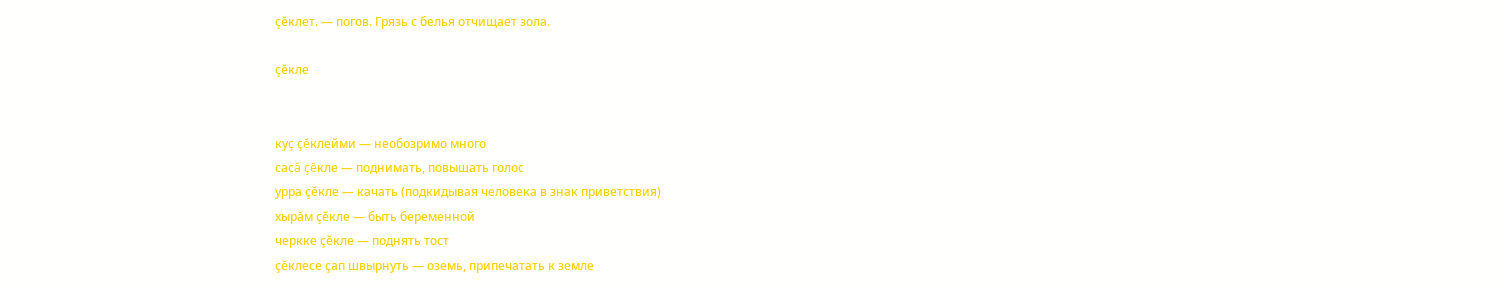çĕклет. — погов. Грязь с белья отчищает зола.

çĕкле


куç çĕклейми — необозримо много
сасă çĕкле — поднимать, повышать голос
урра çĕкле — качать (подкидывая человека в знак приветствия)
хырăм çĕкле — быть беременной
черкке çĕкле — поднять тост
çĕклесе çап швырнуть — оземь, припечатать к земле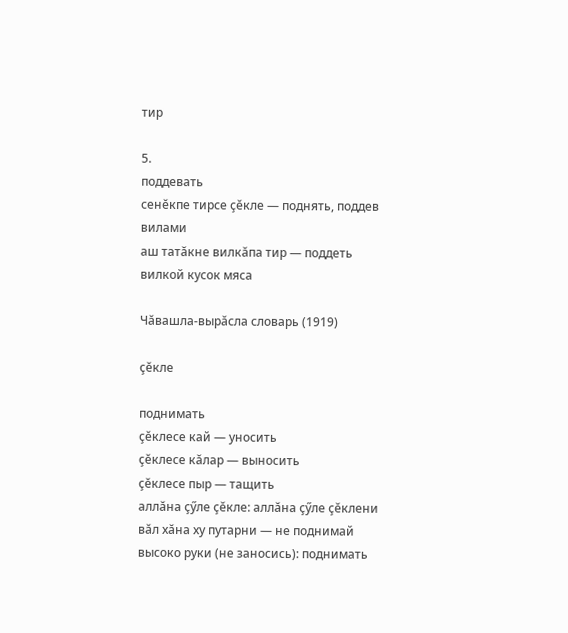тир

5.
поддевать
сенĕкпе тирсе çĕкле — поднять, поддев вилами
аш татăкне вилкăпа тир — поддеть вилкой кусок мяса

Чăвашла-вырăсла словарь (1919)

çĕкле

поднимать
çĕклесе кай — уносить
çĕклесе кăлар — выносить
çĕклесе пыр — тащить
аллăна çӳле çĕкле: аллăна çӳле çĕклени вăл хăна ху путарни — не поднимай высоко руки (не заносись): поднимать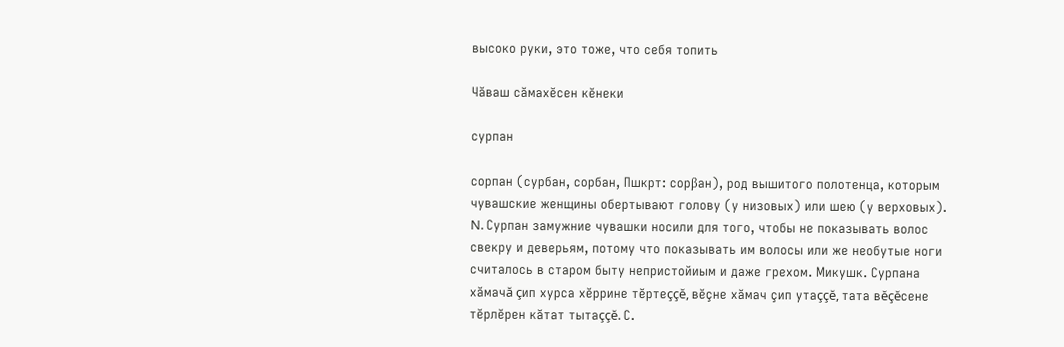высоко руки, это тоже, что себя топить

Чăваш сăмахĕсен кĕнеки

сурпан

сорпан (сурбан, сорбан, Пшкрт: сорβан), род вышитого полотенца, которым чувашские женщины обертывают голову (у низовых) или шею (у верховых). N. Сурпан замужние чувашки носили для того, чтобы не показывать волос свекру и деверьям, потому что показывать им волосы или же необутые ноги считалось в старом быту непристойиым и даже грехом. Микушк. Сурпана хăмачă çип хурса хĕррине тĕртеççĕ, вĕçне хăмач çип утаççĕ, тата вĕçĕсене тĕрлĕрен кăтат тытаççĕ. С.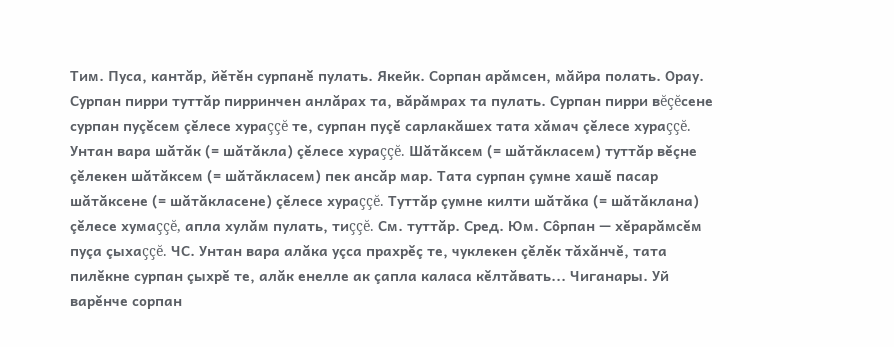Тим. Пуса, кантăр, йĕтĕн сурпанĕ пулать. Якейк. Сорпан арăмсен, мăйра полать. Орау. Сурпан пирри туттăр пирринчен анлăрах та, вăрăмрах та пулать. Сурпан пирри вĕçĕсене сурпан пуçĕсем çĕлесе хураççĕ те, сурпан пуçĕ сарлакăшех тата хăмач çĕлесе хураççĕ. Унтан вара шăтăк (= шăтăкла) çĕлесе хураççĕ. Шăтăксем (= шăтăкласем) туттăр вĕçне çĕлекен шăтăксем (= шăтăкласем) пек ансăр мар. Тата сурпан çумне хашĕ пасар шăтăксене (= шăтăкласене) çĕлесе хураççĕ. Туттăр çумне килти шăтăка (= шăтăклана) çĕлесе хумаççĕ, апла хулăм пулать, тиççĕ. См. туттăр. Сред. Юм. Сôрпан — хĕрарăмсĕм пуçа çыхаççĕ. ЧС. Унтан вара алăка уçса прахрĕç те, чуклекен çĕлĕк тăхăнчĕ, тата пилĕкне сурпан çыхрĕ те, алăк енелле ак çапла каласа кĕлтăвать... Чиганары. Уй варĕнче сорпан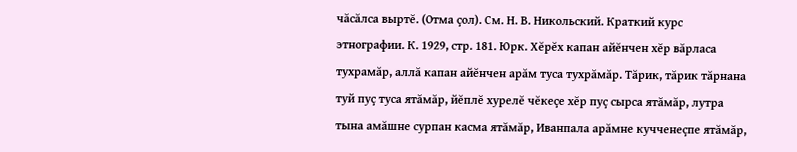чăсăлса выртĕ. (Отма çол). См. Н. В. Никольский. Краткий курс этнографии. К. 1929, стр. 181. Юрк. Хĕрĕх капан айĕнчен хĕр вăрласа тухрамăр, аллă капан айĕнчен арăм туса тухрăмăр. Тăрик, тăрик тăрнана туй пуç туса ятăмăр, йĕплĕ хурелĕ чĕкеçе хĕр пуç сырса ятăмăр, лутра тына амăшне сурпан касма ятăмăр, Иванпала арăмне кучченеçпе ятăмăр,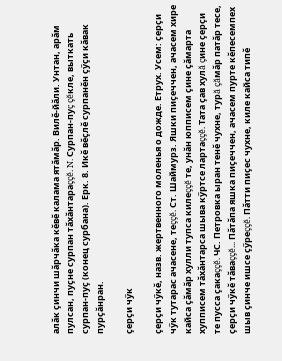алăк çинчи шăрчăка кĕвĕ калама ятăмăр. Вилĕ-йăли. Унтан, арăм пулсан, пуçне сурпан тăхăнтараççĕ. N. Сурпан-пуç çĕкле, выткать сурпан-пуç (конец сурбана). Ерк. 8. Икĕ вĕçлĕ сурпанĕн çӳçи кăвак пурçăнран.

çерçи чӳк

çерçи чӳкĕ, назв. жертвенного моленья о дожде. Етрух. Усем: çерçи чӳк тутарас ачасене, теççĕ. Ст. Шаймурз. Яшки пиçеччен, ачасем хире кайса çăмăр хулли тупса килеççĕ те, унăн юпписем çине çăмарта хупписем тăхăнтарса шыва кӳртсе лартаççĕ. Тата çав хулă çине çерçи те пусса çакаççĕ. ЧС. Петровка ыран тенĕ чухне, турă çăмăр патăр тесе, çерçи чӳкĕ тăваççĕ... Пăтăпа яшка пиçеччен, ачасем пурте кĕпесемпех шыв çинче ишсе çӳреççĕ. Пăтти пиçес чухне, киле кайса типĕ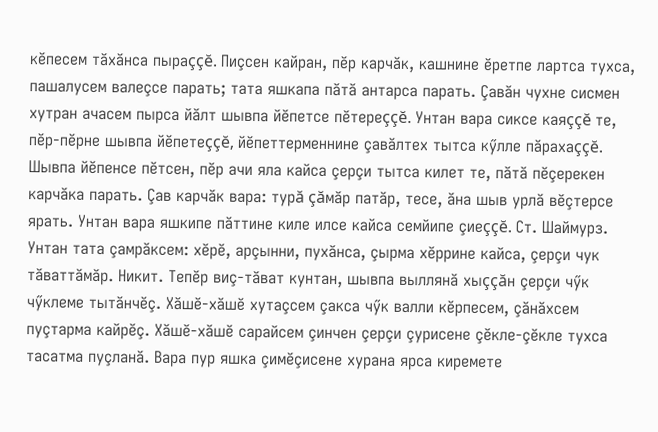кĕпесем тăхăнса пыраççĕ. Пиçсен кайран, пĕр карчăк, кашнине ĕретпе лартса тухса, пашалусем валеçсе парать; тата яшкапа пăтă антарса парать. Çавăн чухне сисмен хутран ачасем пырса йăлт шывпа йĕпетсе пĕтереççĕ. Унтан вара сиксе каяççĕ те, пĕр-пĕрне шывпа йĕпетеççĕ, йĕпеттерменнине çавăлтех тытса кӳлле пăрахаççĕ. Шывпа йĕпенсе пĕтсен, пĕр ачи яла кайса çерçи тытса килет те, пăтă пĕçерекен карчăка парать. Çав карчăк вара: турă çăмăр патăр, тесе, ăна шыв урлă вĕçтерсе ярать. Унтан вара яшкипе пăттине киле илсе кайса семйипе çиеççĕ. Ст. Шаймурз. Унтан тата çамрăксем: хĕрĕ, арçынни, пухăнса, çырма хĕррине кайса, çерçи чук тăваттăмăр. Никит. Тепĕр виç-тăват кунтан, шывпа выллянă хыççăн çерçи чӳк чӳклеме тытăнчĕç. Хăшĕ-хăшĕ хутаçсем çакса чӳк валли кĕрпесем, çăнăхсем пуçтарма кайрĕç. Хăшĕ-хăшĕ сарайсем çинчен çерçи çурисене çĕкле-çĕкле тухса тасатма пуçланă. Вара пур яшка çимĕçисене хурана ярса киремете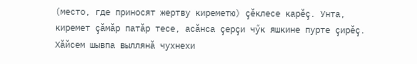(место, где приносят жертву киреметю) çĕклесе карĕç. Унта, киремет çăмăр патăр тесе, асăнса çерçи чӳк яшкине пурте çирĕç. Хăйсем шывпа выллянă чухнехи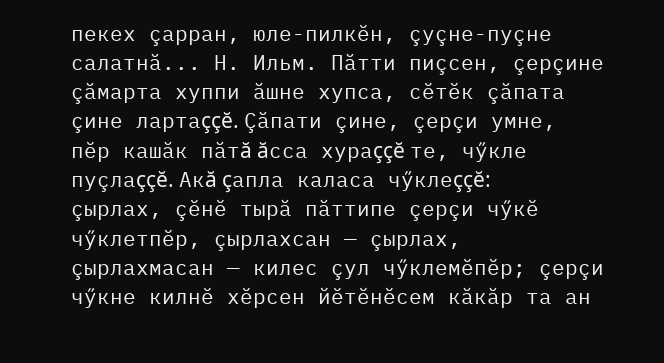пекех çарран, юле-пилкĕн, çуçне-пуçне салатнă... Н. Ильм. Пăтти пиçсен, çерçине çăмарта хуппи ăшне хупса, сĕтĕк çăпата çине лартаççĕ. Çăпати çине, çерçи умне, пĕр кашăк пăтă ăсса хураççĕ те, чӳкле пуçлаççĕ. Акă çапла каласа чӳклеççĕ: çырлах, çĕнĕ тырă пăттипе çерçи чӳкĕ чӳклетпĕр, çырлахсан — çырлах, çырлахмасан — килес çул чӳклемĕпĕр; çерçи чӳкне килнĕ хĕрсен йĕтĕнĕсем кăкăр та ан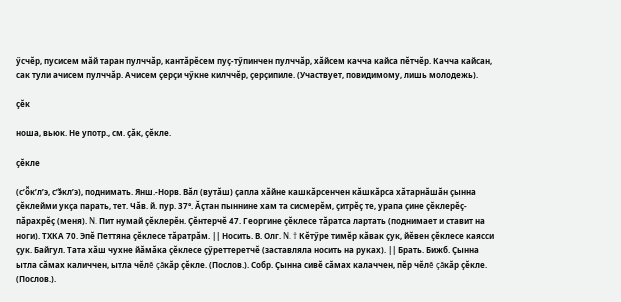ӳсчĕр, пусисем мăй таран пулччăр, кантăрĕсем пуç-тӳпинчен пулччăр, хăйсем качча кайса пĕтчĕр. Качча кайсан, сак тули ачисем пулччăр. Ачисем çерçи чӳкне килччĕр, çерçипиле. (Участвует, повидимому, лишь молодежь).

çĕк

ноша, вьюк. Не употр., см. çăк, çĕкле.

çĕкле

(с’ӧ̆к’л’э, с’э̆кл’э), поднимать. Янш.-Норв. Вăл (вутăш) çапла хăйне кашкăрсенчен кăшкăрса хăтарнăшăн çынна çĕклейми укçа парать, тет. Чăв. й. пур. 37°. Ăçтан пыннине хам та сисмерĕм, çитрĕç те, урапа çине çĕклерĕç-пăрахрĕç (меня). N. Пит нумай çĕклерĕн. Çĕнтерчĕ 47. Георгине çĕклесе тăратса лартать (поднимает и ставит на ноги). ТХКА 70. Эпĕ Петтяна çĕклесе тăратрăм. || Носить. В. Олг. N. † Кĕтӳре тимĕр кăвак çук, йĕвен çĕклесе каясси çук. Байгул. Тата хăш чухне йăмăка çĕклесе çӳреттеретчĕ (заставляла носить на руках). || Брать. Бижб. Çынна ытла сăмах каличчен, ытла чĕлĕ çăкăр çĕкле. (Послов.). Собр. Çынна сивĕ сăмах калаччен, пĕр чĕлĕ çăкăр çĕкле. (Послов.).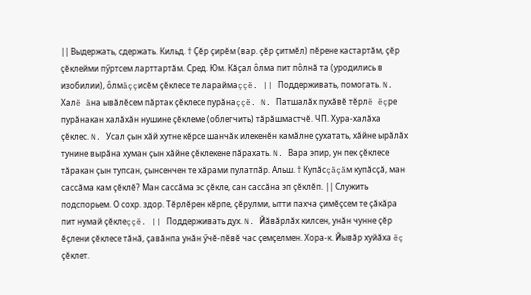|| Выдержать, сдержать. Кильд. † Çĕр çирĕм (вар. çĕр çитмĕл) пĕрене кастартăм, çĕр çĕклейми пӳртсем ларттартăм. Сред. Юм. Кăçал ôлма пит пôлнă та (уродились в изобилии), ôлмăççисĕм çĕклесе те лараймаççĕ. || Поддерживать, помогать. N. Халĕ ăна ывăлĕсем пăртак çĕклесе пурăнаççĕ. N. Патшалăх пухăвĕ тĕрлĕ ĕçре пурăнакан халăхăн нушине çĕклеме (облегчить) тăрăшмастчĕ. ЧП. Хура-халăха çĕклес. N. Усал çын хăй хутне кĕрсе шанчăк илекенĕн камăлне çухатать, хăйне ырăлăх тунине вырăна хуман çын хăйне çĕклекене пăрахать. N. Вара эпир, ун пек çĕклесе тăракан çын тупсан, çынсенчен те хăрами пулатпăр. Альш. † Купăсçăçăм купăсçă, ман сассăма кам çĕклĕ? Ман сассăма эс çĕкле, сан сассăна эп çĕклĕп. || Служить подспорьем. О сохр. здор. Тĕрлĕрен кĕрпе, çĕрулми, ытти пахча çимĕçсем те çăкăра пит нумай çĕклеççĕ. || Поддерживать дух. N. Йăвăрлăх килсен, унăн чунне çĕр ĕçлени çĕклесе тăнă, çавăнпа унăн ӳчĕ-пĕвĕ час çемçелмен. Хора-к. Йывăр хуйăха ĕç çĕклет.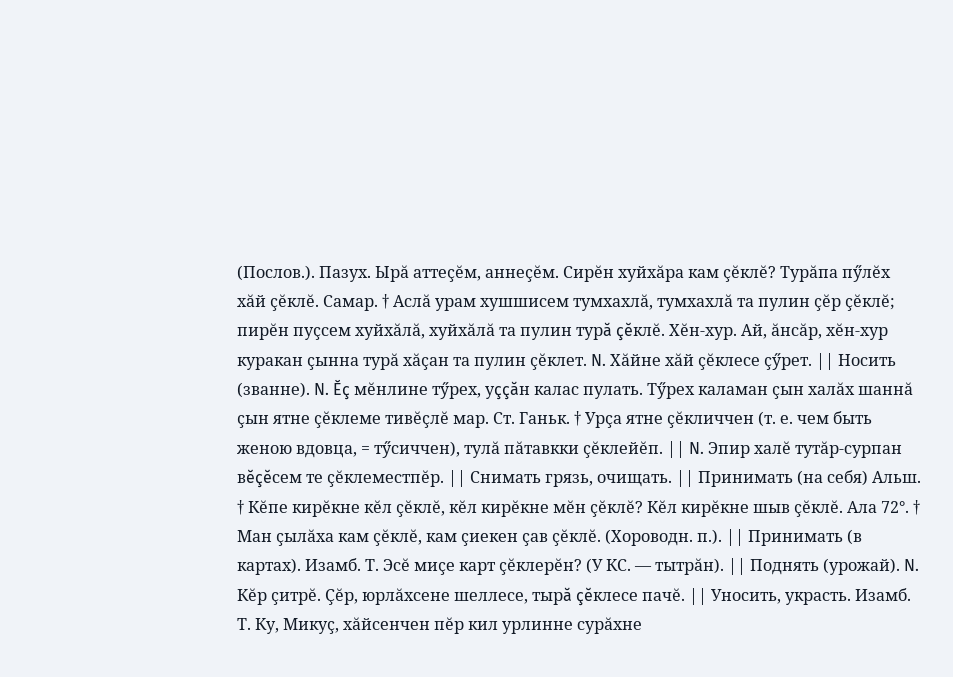(Послов.). Пазух. Ырă аттеçĕм, аннеçĕм. Сирĕн хуйхăра кам çĕклĕ? Турăпа пӳлĕх хăй çĕклĕ. Самар. † Аслă урам хушшисем тумхахлă, тумхахлă та пулин çĕр çĕклĕ; пирĕн пуçсем хуйхăлă, хуйхăлă та пулин турă çĕклĕ. Хĕн-хур. Ай, ăнсăр, хĕн-хур куракан çынна турă хăçан та пулин çĕклет. N. Хăйне хăй çĕклесе çӳрет. || Носить (званне). N. Ĕç мĕнлине тӳрех, уççăн калас пулать. Тӳрех каламан çын халăх шаннă çын ятне çĕклеме тивĕçлĕ мар. Ст. Ганьк. † Урçа ятне çĕкличчен (т. е. чем быть женою вдовца, = тӳсиччен), тулă пăтавкки çĕклейĕп. || N. Эпир халĕ тутăр-сурпан вĕçĕсем те çĕклеместпĕр. || Снимать грязь, очищать. || Принимать (на себя) Альш. † Кĕпе кирĕкне кĕл çĕклĕ, кĕл кирĕкне мĕн çĕклĕ? Кĕл кирĕкне шыв çĕклĕ. Ала 72°. † Ман çылăха кам çĕклĕ, кам çиекен çав çĕклĕ. (Хороводн. п.). || Принимать (в картах). Изамб. Т. Эсĕ миçе карт çĕклерĕн? (У КС. — тытрăн). || Поднять (урожай). N. Кĕр çитрĕ. Çĕр, юрлăхсене шеллесе, тырă çĕклесе пачĕ. || Уносить, украсть. Изамб. Т. Ку, Микуç, хăйсенчен пĕр кил урлинне сурăхне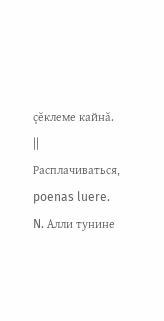çĕклеме кайнă. || Расплачиваться, poenas luere. N. Алли тунине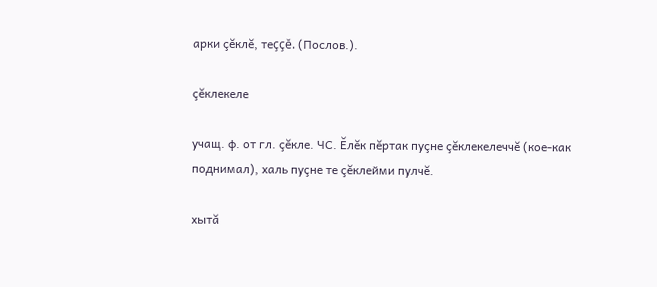арки çĕклĕ, теççĕ. (Послов.).

çĕклекеле

учащ. ф. от гл. çĕкле. ЧС. Ĕлĕк пĕртак пуçне çĕклекелеччĕ (кое-как поднимал), халь пуçне те çĕклейми пулчĕ.

хытă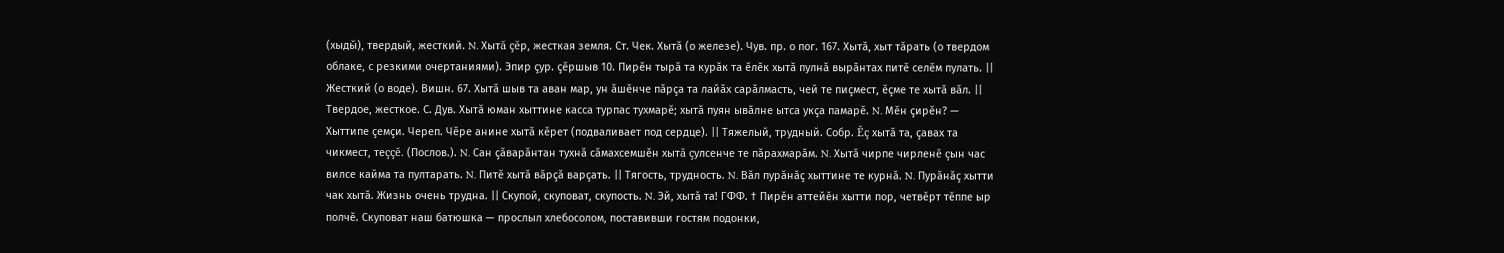(хыды̆), твердый, жесткий. N. Хытă çĕр, жесткая земля. Ст. Чек. Хытă (о железе). Чув. пр. о пог. 167. Хытă, хыт тăрать (о твердом облаке, с резкими очертаниями). Эпир çур. çĕршыв 10. Пирĕн тырă та курăк та ĕлĕк хытă пулнă вырăнтах питĕ селĕм пулать. || Жесткий (о воде). Вишн. 67. Хытă шыв та аван мар, ун ăшĕнче пăрçа та лайăх сарăлмасть, чей те пиçмест, ĕçме те хытă вăл. || Твердое, жесткое. С. Дув. Хытă юман хыттине касса турпас тухмарĕ; хытă пуян ывăлне ытса укçа памарĕ. N. Мĕн çирĕн? — Хыттипе çемçи. Череп. Чĕре анине хытă кĕрет (подваливает под сердце). || Тяжелый, трудный. Собр. Ĕç хытă та, çавах та чикмест, теççĕ. (Послов.). N. Сан çăварăнтан тухнă сăмахсемшĕн хытă çулсенче те пăрахмарăм. N. Хытă чирпе чирленĕ çын час вилсе кайма та пултарать. N. Питĕ хытă вăрçă варçать. || Тягость, трудность. N. Вăл пурăнăç хыттине те курнă. N. Пурăнăç хытти чак хытă. Жизнь очень трудна. || Скупой, скуповат, скупость. N. Эй, хытă та! ГФФ. † Пирĕн аттейĕн хытти пор, четвĕрт тĕппе ыр полчĕ. Скуповат наш батюшка — прослыл хлебосолом, поставивши гостям подонки,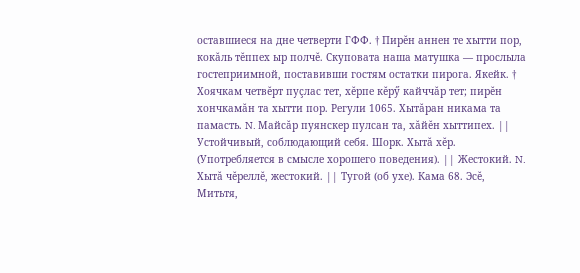оставшиеся на дне четверти ГФФ. † Пирĕн аннен те хытти пор, кокăль тĕппех ыр полчĕ. Скуповата наша матушка — прослыла гостеприимной, поставивши гостям остатки пирога. Якейк. † Хоячкам четвĕрт пуçлас тет, хĕрпе кĕрӳ кайччăр тет; пирĕн хончкамăн та хытти пор. Регули 1065. Хытăран никама та памасть. N. Майсăр пуянскер пулсан та, хăйĕн хыттипех. || Устойчивый, соблюдающий себя. Шорк. Хытă хĕр. (Употребляется в смысле хорошего поведения). || Жестокий. N. Хытă чĕреллĕ, жестокий. || Тугой (об ухе). Кама 68. Эсĕ, Митьтя,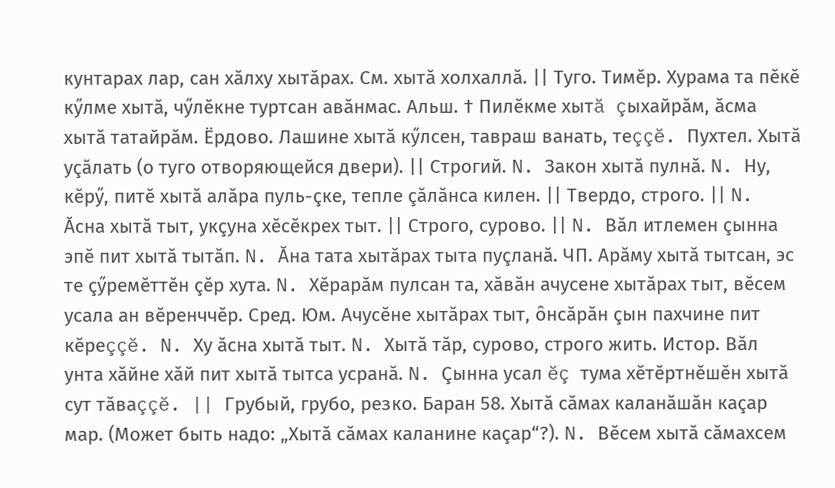кунтарах лар, сан хăлху хытăрах. См. хытă холхаллă. || Туго. Тимĕр. Хурама та пĕкĕ кӳлме хытă, чӳлĕкне туртсан авăнмас. Альш. † Пилĕкме хытă çыхайрăм, ăсма хытă татайрăм. Ёрдово. Лашине хытă кӳлсен, тавраш ванать, теççĕ. Пухтел. Хытă уçăлать (о туго отворяющейся двери). || Строгий. N. Закон хытă пулнă. N. Ну, кĕрӳ, питĕ хытă алăра пуль-çке, тепле çăлăнса килен. || Твердо, строго. || N. Ăсна хытă тыт, укçуна хĕсĕкрех тыт. || Строго, сурово. || N. Вăл итлемен çынна эпĕ пит хытă тытăп. N. Ăна тата хытăрах тыта пуçланă. ЧП. Арăму хытă тытсан, эс те çӳремĕттĕн çĕр хута. N. Хĕрарăм пулсан та, хăвăн ачусене хытăрах тыт, вĕсем усала ан вĕренччĕр. Сред. Юм. Ачусĕне хытăрах тыт, ôнсăрăн çын пахчине пит кĕреççĕ. N. Ху ăсна хытă тыт. N. Хытă тăр, сурово, строго жить. Истор. Вăл унта хăйне хăй пит хытă тытса усранă. N. Çынна усал ĕç тума хĕтĕртнĕшĕн хытă сут тăваççĕ. || Грубый, грубо, резко. Баран 58. Хытă сăмах каланăшăн каçар мар. (Может быть надо: „Хытă сăмах каланине каçар“?). N. Вĕсем хытă сăмахсем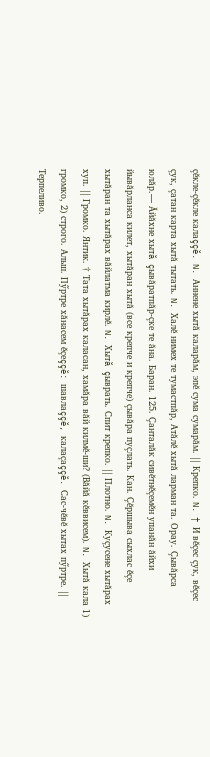çĕкле-çĕкле калаççĕ. N. Аннене хытă каларăм, эпĕ сума сумарăм. || Крепко. N. † И вĕçес çук, вĕçес çук, çатан карта хытă тытать. N. Халĕ нимех те тумастпăр, Атăлĕ хытă ларман та. Орау. Çывăрса юлăр.— Ăйăхне хытă çывăратпăр-çке те ăна. Баран. 125. Çанталăк сивĕтнĕçемĕн упанăн ăйхи йывăрланса килет, хытăран хытă (все крепче и крепче) çывăра пуçлать. Кан. Çĕршыва сыхлас ĕçе хытăран та хытăрах вăйлатма кирлĕ. N. Хытă çыврать. Спит крепко. || Плотно. N. Куçусене хытăрах хуп. || Громко. Янтик. † Тата хытăрах каласан, хамăра вăй килмĕ-ши? (Вăйă кĕввисем). N. Хытă кала 1) громко, 2) строго. Альш. Пӳртре хăнасем ĕçеççĕ: шавлаççĕ, калаçаççĕ. Сас-чĕвĕ хытах пӳртре. || Терпеливо.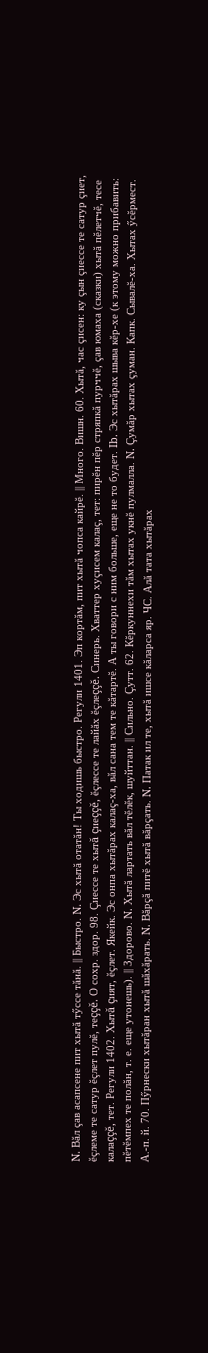N. Вăл çав асапсене пит хытă тӳссе тăнă. || Быстро. N. Эс хытă отатăн! Ты ходишь быстро. Регули 1401. Эп кортăм, пит хытă чопса кайрĕ. || Много. Вишн. 60. Хытă, час çисен: ку çын çиессе те сатур çиет, ĕçлеме те сатур ĕçлет пулĕ, теççĕ. О сохр. здор. 98. Çиессе те хытă çиеççĕ, ĕçлессе те лайăх ĕçлеççĕ. Синерь. Хваттер хуçисем калаç, тет: пирĕн пĕр стряпкă пурччĕ, çав юмаха (сказки) хытă пĕлетчĕ, тесе калаççĕ, тет. Регули 1402. Хытă çият, ĕçлет. Якейк. Эс онпа хытăрах калаç-ха, вăл сана тем те кăтартĕ. А ты говори с ним больше, еще не то будет. Ib. Эс хытăрах шыва кĕр-хе (к этому можно прибавить: пĕтĕмпех те полăн, т. е. еще утонешь). || Здорово. N. Хытă лартать вăл тĕлĕк, шуйттан. || Сильно. Çутт. 62. Кĕркуннехи тăм хытах укнĕ пулмалла. N. Çумăр хытах çуман. Капк. Сывалĕ-ха. Хытах ӳсĕрмест. А.-п. й. 70. Пӳрнески хытăран хытă шăхăрать. N. Вăрçă питĕ хытă вăрçать. N. Патак ил те, хытă ишсе кăларса яр. ЧС. Алă тата хытăрах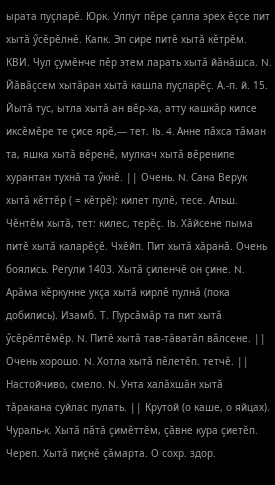ырата пуçларĕ. Юрк. Улпут пĕре çапла эрех ĕçсе пит хытă ӳсĕрĕлнĕ. Капк. Эп сире питĕ хытă кĕтрĕм. КВИ. Чул çумĕнче пĕр этем ларать хытă йăнăшса. N. Йăвăçсем хытăран хытă кашла пуçларĕç. А.-п. й. 15. Йытă тус, ытла хытă ан вĕр-ха, атту кашкăр килсе иксĕмĕре те çисе ярĕ,— тет. Ib. 4. Анне пăхса тăман та, яшка хытă вĕренĕ, мулкач хытă вĕренипе хурантан тухнă та ӳкнĕ. || Очень. N. Сана Верук хытă кĕттĕр ( = кĕтрĕ): килет пулĕ, тесе. Альш. Чĕнтĕм хытă, тет: килес, терĕç. Ib. Хăйсене пыма питĕ хытă каларĕçĕ. Чхĕйп. Пит хытă хăранă. Очень боялись. Регули 1403. Хытă çиленчĕ он çине. N. Арăма кĕркунне укçа хытă кирлĕ пулнă (пока добились). Изамб. Т. Пурсăмăр та пит хытă ӳсĕрĕлтĕмĕр. N. Питĕ хытă тав-тăватăп вăлсене. || Очень хорошо. N. Хотла хытă пĕлетĕп. тетчĕ. || Настойчиво, смело. N. Унта халăхшăн хытă тăракана суйлас пулать. || Крутой (о каше, о яйцах). Чураль-к. Хытă пăтă çимĕттĕм, çăвне кура çиетĕп. Череп. Хытă пиçнĕ çăмарта. О сохр. здор.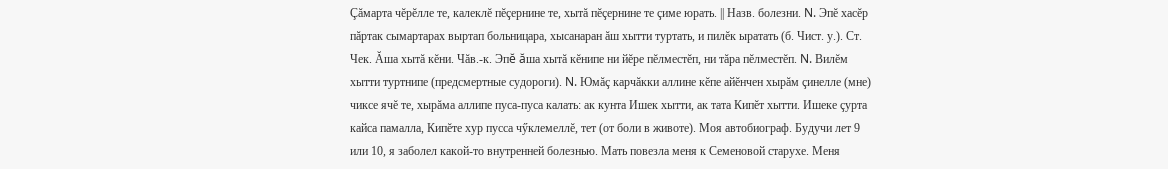Çăмарта чĕрĕлле те, калеклĕ пĕçернине те, хытă пĕçернине те çиме юрать. || Назв. болезни. N. Эпĕ хасĕр пăртак сымартарах выртап больницара, хысанаран ăш хытти туртать, и пилĕк ыратать (б. Чист. у.). Ст. Чек. Ăша хытă кĕни. Чăв.-к. Эпĕ ăша хытă кĕнипе ни йĕре пĕлместĕп, ни тăра пĕлместĕп. N. Вилĕм хытти туртнипе (предсмертные судороги). N. Юмăç карчăкки аллине кĕпе айĕнчен хырăм çинелле (мне) чиксе ячĕ те, хырăма аллипе пуса-пуса калать: ак кунта Ишек хытти, ак тата Кипĕт хытти. Ишеке çурта кайса памалла, Кипĕте хур пусса чӳклемеллĕ, тет (от боли в животе). Моя автобиограф. Будучи лет 9 или 10, я заболел какой-то внутренней болезнью. Мать повезла меня к Семеновой старухе. Меня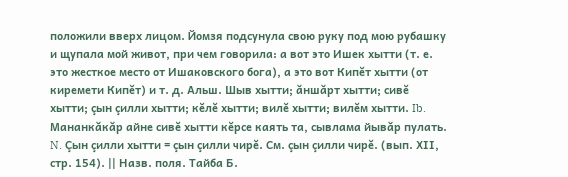положили вверх лицом. Йомзя подсунула свою руку под мою рубашку и щупала мой живот, при чем говорила: а вот это Ишек хытти (т. е. это жесткое место от Ишаковского бога), а это вот Кипĕт хытти (от киремети Кипĕт) и т. д. Альш. Шыв хытти; ăншăрт хытти; сивĕ хытти; çын çилли хытти; кĕлĕ хытти; вилĕ хытти; вилĕм хытти. Ib. Мананкăкăр айне сивĕ хытти кĕрсе каять та, сывлама йывăр пулать. N. Çын çилли хытти = çын çилли чирĕ. См. çын çилли чирĕ. (вып. ХII, стр. 154). || Назв. поля. Тайба Б.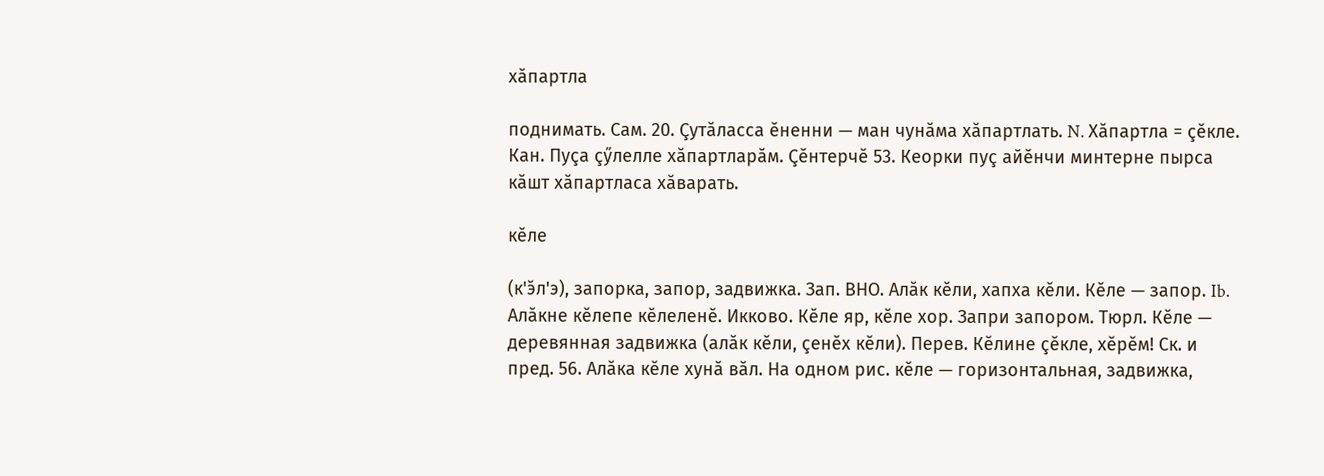хăпартла

поднимать. Сам. 20. Çутăласса ĕненни — ман чунăма хăпартлать. N. Хăпартла = çĕкле. Кан. Пуçа çӳлелле хăпартларăм. Çĕнтерчĕ 53. Кеорки пуç айĕнчи минтерне пырса кăшт хăпартласа хăварать.

кĕле

(к'э̆л'э), запорка, запор, задвижка. Зап. ВНО. Алăк кĕли, хапха кĕли. Кĕле — запор. Ib. Алăкне кĕлепе кĕлеленĕ. Икково. Кĕле яр, кĕле хор. Запри запором. Тюрл. Кĕле — деревянная задвижка (алăк кĕли, çенĕх кĕли). Перев. Кĕлине çĕкле, хĕрĕм! Ск. и пред. 56. Алăка кĕле хунă вăл. На одном рис. кĕле — горизонтальная, задвижка,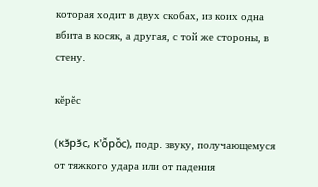которая ходит в двух скобах, из коих одна вбита в косяк, а другая, с той же стороны, в стену.

кĕрĕс

(кэ̆рэ̆с, к'ӧ̆рӧ̆с), подр. звуку, получающемуся от тяжкого удара или от падения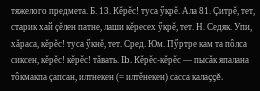тяжелого предмета. Б. 13. Кĕрĕс! туса ӳкрĕ. Ала 81. Çитрĕ, тет, старик хай çĕлен патне, лаши кĕресех ӳкрĕ, тет. Н. Седяк. Упи, хăраса, кĕрĕс! туса ӳкнĕ, тет. Сред. Юм. Пӳртре кам та пôлса сиксен, кĕрĕс! кĕрĕс! тăвать. Ib. Кĕрĕс-кĕрĕс — пысăк япалана тôкмакпа çапсан, илтнекен (= илтĕнекен) сасса калаççĕ.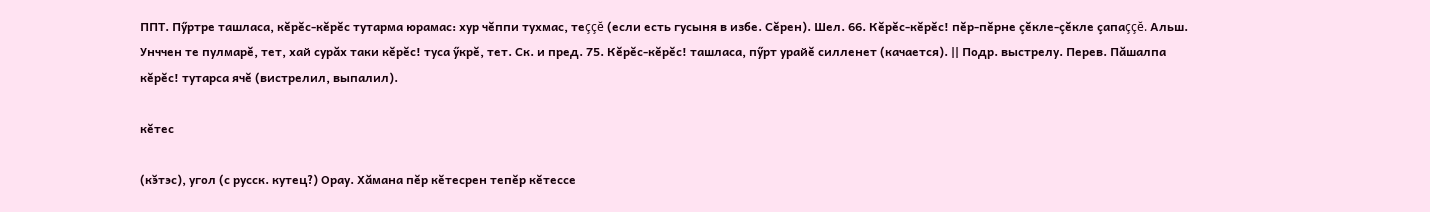ППТ. Пӳртре ташласа, кĕрĕс-кĕрĕс тутарма юрамас: хур чĕппи тухмас, теççĕ (если есть гусыня в избе. Сĕрен). Шел. 66. Кĕрĕс-кĕрĕс! пĕр-пĕрне çĕкле-çĕкле çапаççĕ. Альш. Унччен те пулмарĕ, тет, хай сурăх таки кĕрĕс! туса ӳкрĕ, тет. Ск. и пред. 75. Кĕрĕс-кĕрĕс! ташласа, пӳрт урайĕ силленет (качается). || Подр. выстрелу. Перев. Пăшалпа кĕрĕс! тутарса ячĕ (вистрелил, выпалил).

кĕтес

(кэ̆тэс), угол (с русск. кутец?) Орау. Хăмана пĕр кĕтесрен тепĕр кĕтессе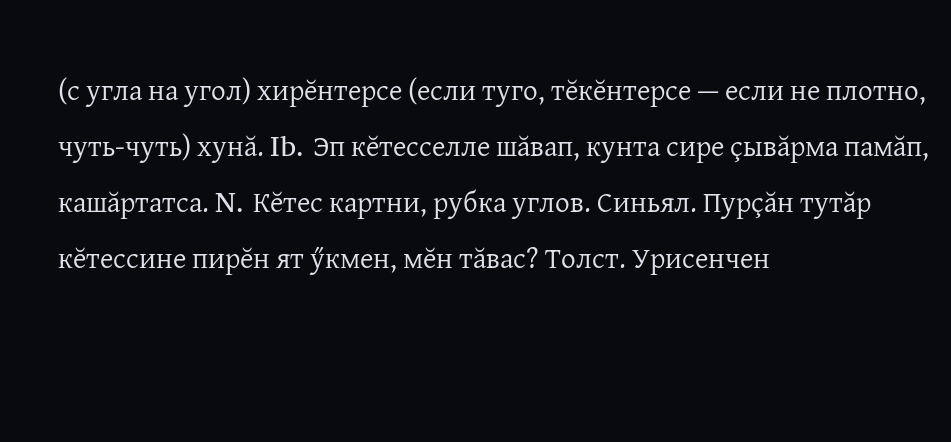(с угла на угол) хирĕнтерсе (если туго, тĕкĕнтерсе — если не плотно, чуть-чуть) хунă. Ib. Эп кĕтесселле шăвап, кунта сире çывăрма памăп, кашăртатса. N. Кĕтес картни, рубка углов. Синьял. Пурçăн тутăр кĕтессине пирĕн ят ӳкмен, мĕн тăвас? Толст. Урисенчен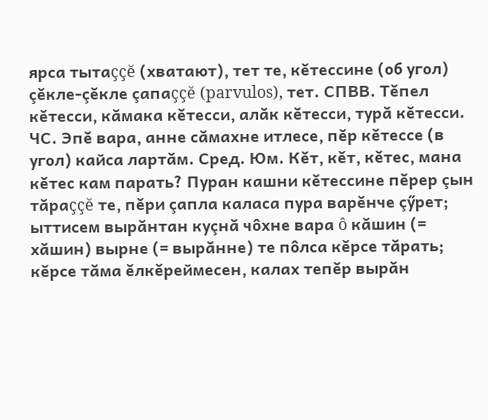ярса тытаççĕ (хватают), тет те, кĕтессине (об угол) çĕкле-çĕкле çапаççĕ (parvulos), тет. СПВВ. Тĕпел кĕтесси, кăмака кĕтесси, алăк кĕтесси, турă кĕтесси. ЧС. Эпĕ вара, анне сăмахне итлесе, пĕр кĕтессе (в угол) кайса лартăм. Сред. Юм. Кĕт, кĕт, кĕтес, мана кĕтес кам парать? Пуран кашни кĕтессине пĕрер çын тăраççĕ те, пĕри çапла каласа пура варĕнче çӳрет; ыттисем вырăнтан куçнă чôхне вара ô кăшин (= хăшин) вырне (= вырăнне) те пôлса кĕрсе тăрать; кĕрсе тăма ĕлкĕреймесен, калах тепĕр вырăн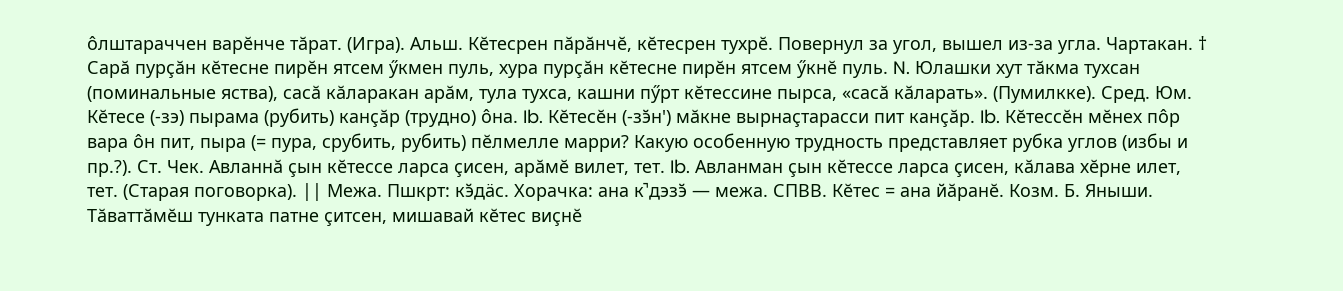ôлштараччен варĕнче тăрат. (Игра). Альш. Кĕтесрен пăрăнчĕ, кĕтесрен тухрĕ. Повернул за угол, вышел из-за угла. Чартакан. † Сарă пурçăн кĕтесне пирĕн ятсем ӳкмен пуль, хура пурçăн кĕтесне пирĕн ятсем ӳкнĕ пуль. N. Юлашки хут тăкма тухсан (поминальные яства), сасă кăларакан арăм, тула тухса, кашни пӳрт кĕтессине пырса, «сасă кăларать». (Пумилкке). Сред. Юм. Кĕтесе (-зэ) пырама (рубить) канçăр (трудно) ôна. Ib. Кĕтесĕн (-зэ̆н') мăкне вырнаçтарасси пит канçăр. Ib. Кĕтессĕн мĕнех пôр вара ôн пит, пыра (= пура, срубить, рубить) пĕлмелле марри? Какую особенную трудность представляет рубка углов (избы и пр.?). Ст. Чек. Авланнă çын кĕтессе ларса çисен, арăмĕ вилет, тет. Ib. Авланман çын кĕтессе ларса çисен, кăлава хĕрне илет, тет. (Старая поговорка). || Межа. Пшкрт: кэ̆дӓс. Хорачка: ана к̚дэзэ̆ — межа. СПВВ. Кĕтес = ана йăранĕ. Козм. Б. Яныши. Тăваттăмĕш тунката патне çитсен, мишавай кĕтес виçнĕ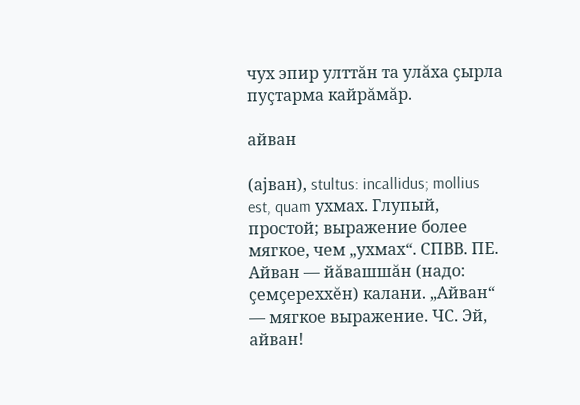чух эпир улттăн та улăха çырла пуçтарма кайрăмăр.

айван

(аjван), stultus: incallidus; mollius est, quam ухмах. Глупый, простой; выражение более мягкое, чем „ухмах“. СПВВ. ПЕ. Айван — йăвашшăн (надо: çемçереххĕн) калани. „Айван“ — мягкое выражение. ЧС. Эй, айван!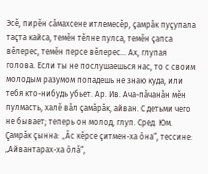Эсĕ, пирĕн сăмахсене итлемесĕр, çамрăк пуçупала таçта кайса, темĕн тĕлне пулса, темĕн çапса вĕлерес, темĕн персе вĕлерес... Ах, глупая голова. Если ты не послушаешься нас, то с своим молодым разумом попадешь не знаю куда, или тебя кто-нибудь убьет. Ар. Ив. Ача-пăчанăн мĕн пулмасть, халĕ вăл çамăрăк, айван. С детьми чего не бывает; теперь он молод, глуп. Сред. Юм. Çамрăк çынна: „Ăс кĕрсе çитмен-ха õна“, тессине: „Айвантарах-ха õлă“,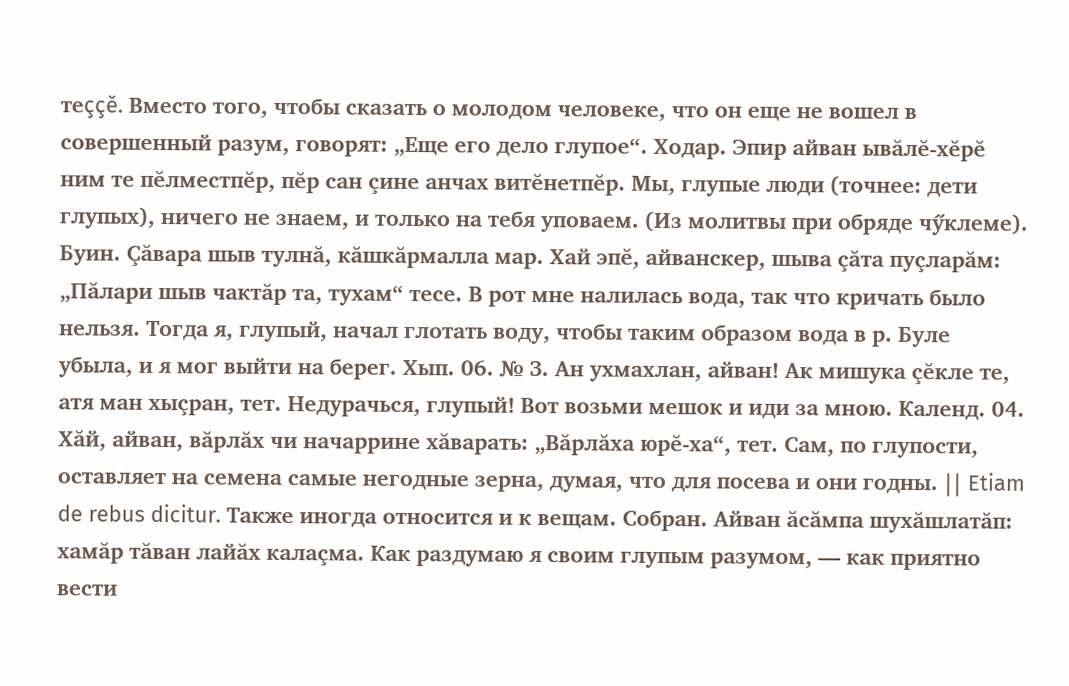теççĕ. Вместо того, чтобы сказать о молодом человеке, что он еще не вошел в совершенный разум, говорят: „Еще его дело глупое“. Ходар. Эпир айван ывăлĕ-хĕрĕ ним те пĕлместпĕр, пĕр сан çине анчах витĕнетпĕр. Мы, глупые люди (точнее: дети глупых), ничего не знаем, и только на тебя уповаем. (Из молитвы при обряде чӳклеме). Буин. Çăвара шыв тулнă, кăшкăрмалла мар. Хай эпĕ, айванскер, шыва çăта пуçларăм: „Пăлари шыв чактăр та, тухам“ тесе. В рот мне налилась вода, так что кричать было нельзя. Тогда я, глупый, начал глотать воду, чтобы таким образом вода в р. Буле убыла, и я мог выйти на берег. Хып. 06. № З. Ан ухмахлан, айван! Ак мишука çĕкле те, атя ман хыçран, тет. Недурачься, глупый! Вот возьми мешок и иди за мною. Календ. 04. Хăй, айван, вăрлăх чи начаррине хăварать: „Вăрлăха юрĕ-ха“, тет. Сам, по глупости, оставляет на семена самые негодные зерна, думая, что для посева и они годны. || Etiam de rebus dicitur. Также иногда относится и к вещам. Собран. Айван ăсăмпа шухăшлатăп: хамăр тăван лайăх калаçма. Как раздумаю я своим глупым разумом, — как приятно вести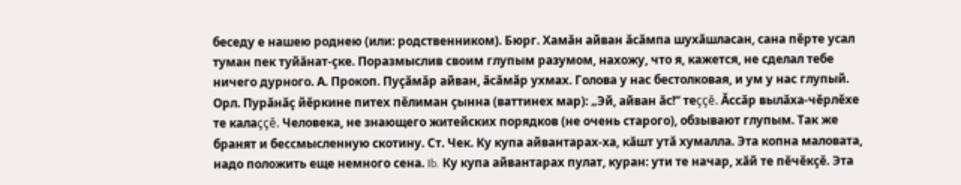беседу е нашею роднею (или: родственником). Бюрг. Хамăн айван ăсăмпа шухăшласан, сана пĕрте усал туман пек туйăнат-çке. Поразмыслив своим глупым разумом, нахожу, что я, кажется, не сделал тебе ничего дурного. А. Прокоп. Пуçăмăр айван, ăсăмăр ухмах. Голова у нас бестолковая, и ум у нас глупый. Орл. Пурăнăç йĕркине питех пĕлиман çынна (ваттинех мар): „Эй, айван ăс!“ теççĕ. Ăссăр вылăха-чĕрлĕхе те калаççĕ. Человека, не знающего житейских порядков (не очень старого), обзывают глупым. Так же бранят и бессмысленную скотину. Ст. Чек. Ку купа айвантарах-ха, кăшт утă хумалла. Эта копна маловата, надо положить еще немного сена. Ib. Ку купа айвантарах пулат, куран: ути те начар, хăй те пĕчĕкçĕ. Эта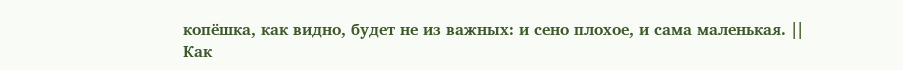копёшка, как видно, будет не из важных: и сено плохое, и сама маленькая. || Как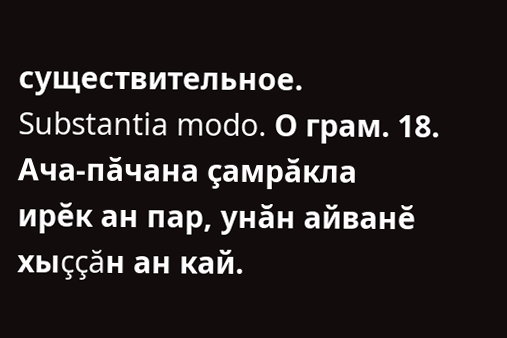существительное. Substantia modo. О грам. 18. Ача-пăчана çамрăкла ирĕк ан пар, унăн айванĕ хыççăн ан кай.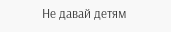Не давай детям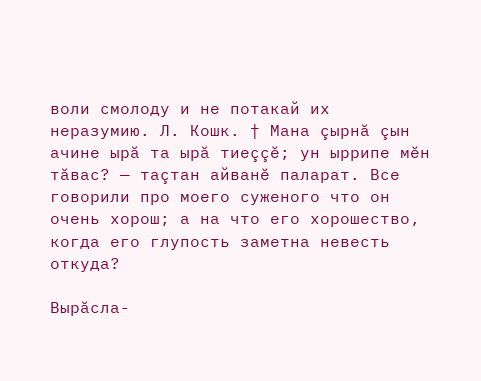воли смолоду и не потакай их неразумию. Л. Кошк. † Мана çырнă çын ачине ырă та ырă тиеççĕ; ун ыррипе мĕн тăвас? — таçтан айванĕ паларат. Все говорили про моего суженого что он очень хорош; а на что его хорошество, когда его глупость заметна невесть откуда?

Вырăсла-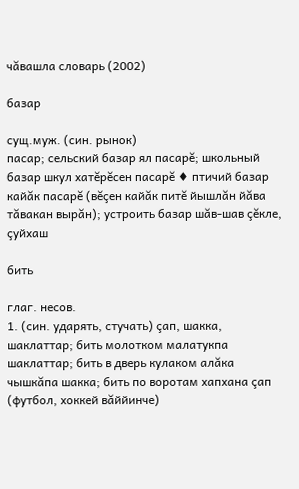чăвашла словарь (2002)

базар

сущ.муж. (син. рынок)
пасар; сельский базар ял пасарĕ; школьный базар шкул хатĕрĕсен пасарĕ ♦ птичий базар кайăк пасарĕ (вĕçен кайăк питĕ йышлăн йăва тăвакан вырăн); устроить базар шăв-шав çĕкле, çуйхаш

бить

глаг. несов.
1. (син. ударять, стучать) çап, шакка, шаклаттар; бить молотком малатукпа шаклаттар; бить в дверь кулаком алăка чышкăпа шакка; бить по воротам хапхана çап (футбол, хоккей вăййинче)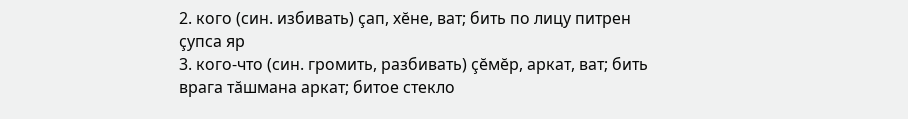2. кого (син. избивать) çап, хĕне, ват; бить по лицу питрен çупса яр
3. кого-что (син. громить, разбивать) çĕмĕр, аркат, ват; бить врага тăшмана аркат; битое стекло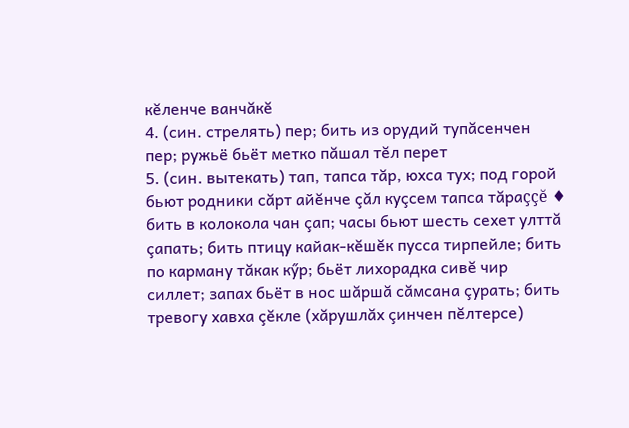кĕленче ванчăкĕ
4. (син. стрелять) пер; бить из орудий тупăсенчен пер; ружьё бьёт метко пăшал тĕл перет
5. (син. вытекать) тап, тапса тăр, юхса тух; под горой бьют родники сăрт айĕнче çăл куçсем тапса тăраççĕ ♦ бить в колокола чан çап; часы бьют шесть сехет улттă çапать; бить птицу кайак-кĕшĕк пусса тирпейле; бить по карману тăкак кӳр; бьёт лихорадка сивĕ чир силлет; запах бьёт в нос шăршă сăмсана çурать; бить тревогу хавха çĕкле (хăрушлăх çинчен пĕлтерсе)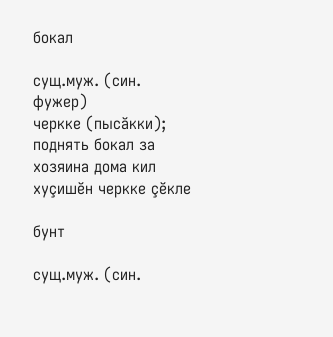бокал

сущ.муж. (син. фужер)
черкке (пысăкки); поднять бокал за хозяина дома кил хуçишĕн черкке çĕкле

бунт

сущ.муж. (син.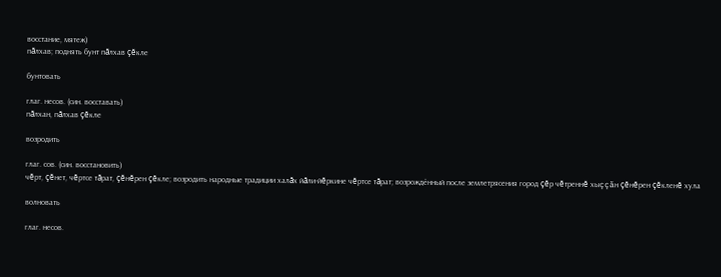восстание, мятеж)
пăлхав; поднять бунт пăлхав çĕкле

бунтовать

глаг. несов. (син. восставать)
пăлхан, пăлхав çĕкле

возродить

глаг. сов. (син. восстановить)
чĕрт, çĕнет, чĕртсе тăрат, çĕнĕрен çĕкле; возродить народные традиции халăх йăли-йĕркине чĕртсе тăрат; возрождённый после землетрясения город çĕр чĕтреннĕ хыççăн çĕнĕрен çĕкленĕ хула

волновать

глаг. несов.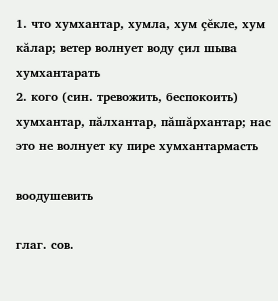1. что хумхантар, хумла, хум çĕкле, хум кăлар; ветер волнует воду çил шыва хумхантарать
2. кого (син. тревожить, беспокоить) хумхантар, пăлхантар, пăшăрхантар; нас это не волнует ку пире хумхантармасть

воодушевить

глаг. сов.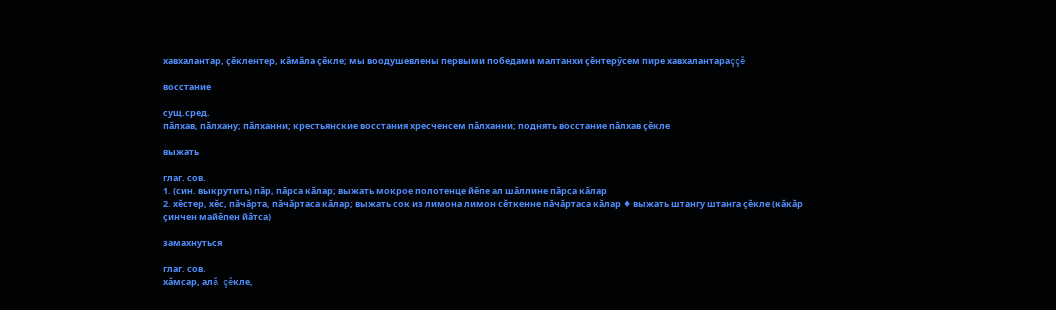хавхалантар, çĕклентер, кăмăла çĕкле; мы воодушевлены первыми победами малтанхи çĕнтерӳсем пире хавхалантараççĕ

восстание

сущ.сред.
пăлхав, пăлхану; пăлханни; крестьянские восстания хресченсем пăлханни; поднять восстание пăлхав çĕкле

выжать

глаг. сов.
1. (син. выкрутить) пăр, пăрса кăлар; выжать мокрое полотенце йĕпе ал шăллине пăрса кăлар
2. хĕстер, хĕс, пăчăрта, пăчăртаса кăлар; выжать сок из лимона лимон сĕткенне пăчăртаса кăлар ♦ выжать штангу штанга çĕкле (кăкăр çинчен майĕпен йăтса)

замахнуться

глаг. сов.
хăмсар, алă çĕкле,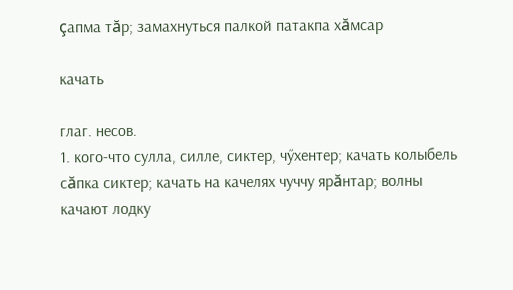çапма тăр; замахнуться палкой патакпа хăмсар

качать

глаг. несов.
1. кого-что сулла, силле, сиктер, чӳхентер; качать колыбель сăпка сиктер; качать на качелях чуччу ярăнтар; волны качают лодку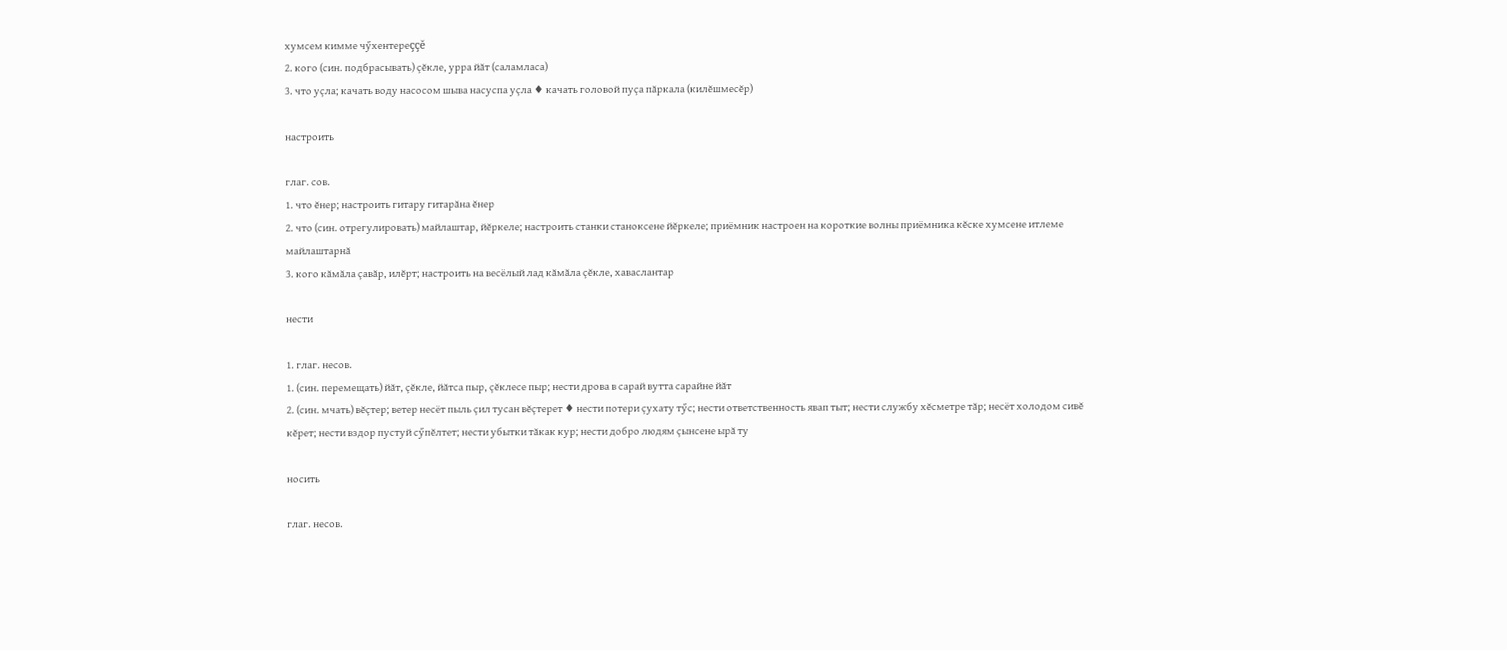хумсем кимме чӳхентереççĕ
2. кого (син. подбрасывать) çĕкле, урра йăт (саламласа)
3. что уçла; качать воду насосом шыва насуспа уçла ♦ качать головой пуçа пăркала (килĕшмесĕр)

настроить

глаг. сов.
1. что ĕнер; настроить гитару гитарăна ĕнер
2. что (син. отрегулировать) майлаштар, йĕркеле; настроить станки станоксене йĕркеле; приёмник настроен на короткие волны приёмника кĕске хумсене итлеме майлаштарнă
3. кого кăмăла çавăр, илĕрт; настроить на весёлый лад кăмăла çĕкле, хаваслантар

нести

1. глаг. несов.
1. (син. перемещать) йăт, çĕкле, йăтса пыр, çĕклесе пыр; нести дрова в сарай вутта сарайне йăт
2. (син. мчать) вĕçтер; ветер несёт пыль çил тусан вĕçтерет ♦ нести потери çухату тӳс; нести ответственность явап тыт; нести службу хĕсметре тăр; несёт холодом сивĕ кĕрет; нести вздор пустуй сӳпĕлтет; нести убытки тăкак кур; нести добро людям çынсене ырă ту

носить

глаг. несов.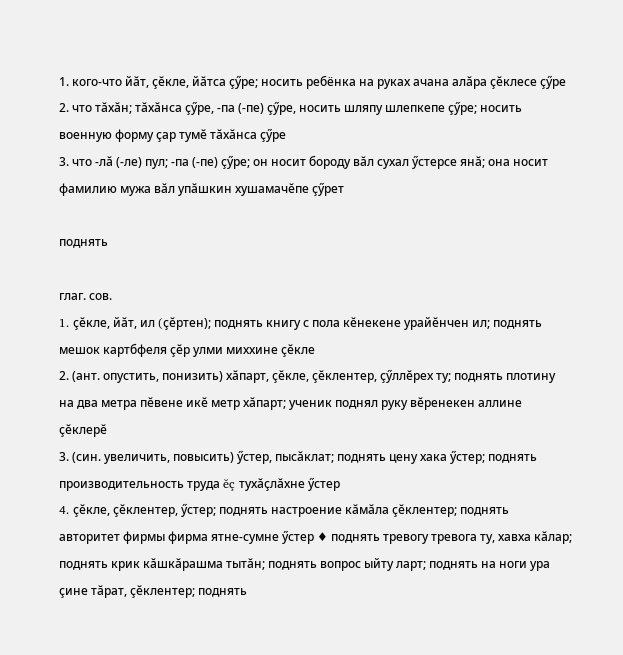1. кого-что йăт, çĕкле, йăтса çӳре; носить ребёнка на руках ачана алăра çĕклесе çӳре
2. что тăхăн; тăхăнса çӳре, -па (-пе) çӳре, носить шляпу шлепкепе çӳре; носить военную форму çар тумĕ тăхăнса çӳре
3. что -лă (-ле) пул; -па (-пе) çӳре; он носит бороду вăл сухал ӳстерсе янă; она носит фамилию мужа вăл упăшкин хушамачĕпе çӳрет

поднять

глаг. сов.
1. çĕкле, йăт, ил (çĕртен); поднять книгу с пола кĕнекене урайĕнчен ил; поднять мешок картбфеля çĕр улми миххине çĕкле
2. (ант. опустить, понизить) хăпарт, çĕкле, çĕклентер, çӳллĕрех ту; поднять плотину на два метра пĕвене икĕ метр хăпарт; ученик поднял руку вĕренекен аллине çĕклерĕ
3. (син. увеличить, повысить) ӳстер, пысăклат; поднять цену хака ӳстер; поднять производительность труда ĕç тухăçлăхне ӳстер
4. çĕкле, çĕклентер, ӳстер; поднять настроение кăмăла çĕклентер; поднять авторитет фирмы фирма ятне-сумне ӳстер ♦ поднять тревогу тревога ту, хавха кăлар; поднять крик кăшкăрашма тытăн; поднять вопрос ыйту ларт; поднять на ноги ура çине тăрат, çĕклентер; поднять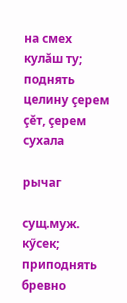на смех кулăш ту; поднять целину çерем çĕт, çерем сухала

рычаг

сущ.муж.
кӳсек; приподнять бревно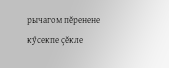рычагом пĕренене кӳсекпе çĕкле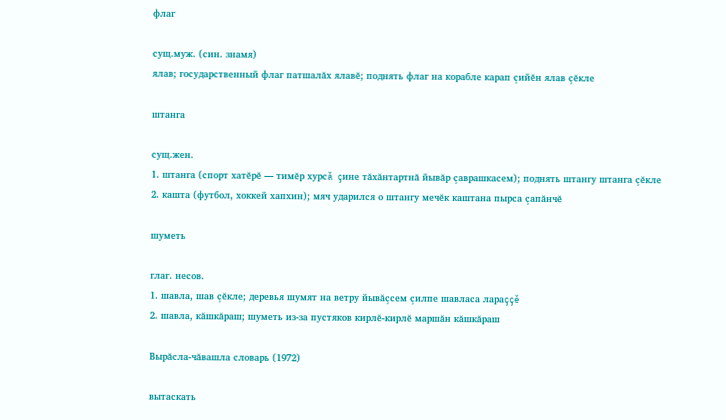флаг

сущ.муж. (син. знамя)
ялав; государственный флаг патшалăх ялавĕ; поднять флаг на корабле карап çийĕн ялав çĕкле

штанга

сущ.жен.
1. штанга (спорт хатĕрĕ — тимĕр хурсă çине тăхăнтартнă йывăр çаврашкасем); поднять штангу штанга çĕкле
2. кашта (футбол, хоккей хапхин); мяч ударился о штангу мечĕк каштана пырса çапăнчĕ

шуметь

глаг. несов.
1. шавла, шав çĕкле; деревья шумят на ветру йывăçсем çилпе шавласа лараççĕ
2. шавла, кăшкăраш; шуметь из-за пустяков кирлĕ-кирлĕ маршăн кăшкăраш

Вырăсла-чăвашла словарь (1972)

вытаскать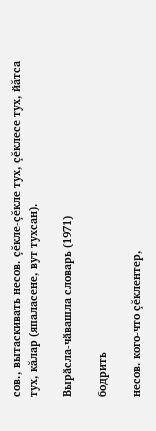сов., вытаскивать несов. çĕкле-çĕкле тух, çĕклесе тух, йăтса тух, кăлар (япаласене, вут тухсан).

Вырӑсла-чӑвашла словарь (1971)

бодрить

несов. кого-что çĕклентер,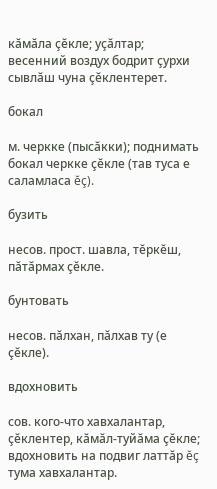кăмăла çĕкле; уçăлтар; весенний воздух бодрит çурхи сывлăш чуна çĕклентерет.

бокал

м. черкке (пысăкки); поднимать бокал черкке çĕкле (тав туса е саламласа ĕç).

бузить

несов. прост. шавла, тĕркĕш, пăтăрмах çĕкле.

бунтовать

несов. пăлхан, пăлхав ту (е çĕкле).

вдохновить

сов. кого-что хавхалантар, çĕклентер, кăмăл-туйăма çĕкле; вдохновить на подвиг латтăр ĕç тума хавхалантар.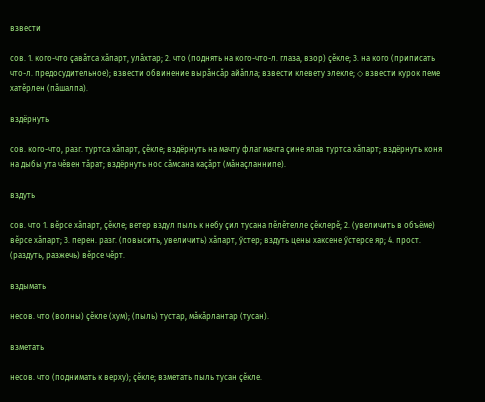взвести

сов. 1. кого-что çавăтса хăпарт, улăхтар; 2. что (поднять на кого-что-л. глаза, взор) çĕкле; 3. на кого (приписать что-л. предосудительное); взвести обвинение вырăнсăр айăпла; взвести клевету элекле; ◇ взвести курок пеме хатĕрлен (пăшалпа).

вздёрнуть

сов. кого-что, разг. туртса хăпарт, çĕкле; вздёрнуть на мачту флаг мачта çине ялав туртса хăпарт; вздёрнуть коня на дыбы ута чĕвен тăрат; вздёрнуть нос сăмсана каçăрт (мăнаçланнипе).

вздуть

сов. что 1. вĕрсе хăпарт, çĕкле; ветер вздул пыль к небу çил тусана пĕлĕтелле çĕклерĕ; 2. (увеличить в объёме) вĕрсе хăпарт; 3. перен. разг. (повысить, увеличить) хăпарт, ӳстер; вздуть цены хаксене ӳстерсе яр; 4. прост. (раздуть, разжечь) вĕрсе чĕрт.

вздымать

несов. что (волны) çĕкле (хум); (пыль) тустар, мăкăрлантар (тусан).

взметать

несов. что (поднимать к верху); çĕкле; взметать пыль тусан çĕкле.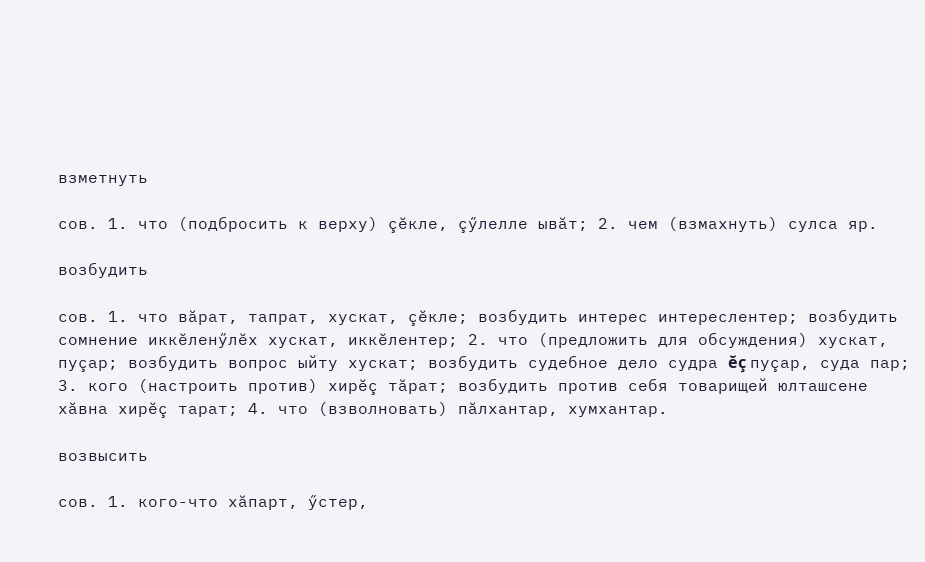взметнуть

сов. 1. что (подбросить к верху) çĕкле, çӳлелле ывăт; 2. чем (взмахнуть) сулса яр.

возбудить

сов. 1. что вăрат, тапрат, хускат, çĕкле; возбудить интерес интереслентер; возбудить сомнение иккĕленӳлĕх хускат, иккĕлентер; 2. что (предложить для обсуждения) хускат, пуçар; возбудить вопрос ыйту хускат; возбудить судебное дело судра ĕç пуçар, суда пар; 3. кого (настроить против) хирĕç тăрат; возбудить против себя товарищей юлташсене хăвна хирĕç тарат; 4. что (взволновать) пăлхантар, хумхантар.

возвысить

сов. 1. кого-что хăпарт, ӳстер,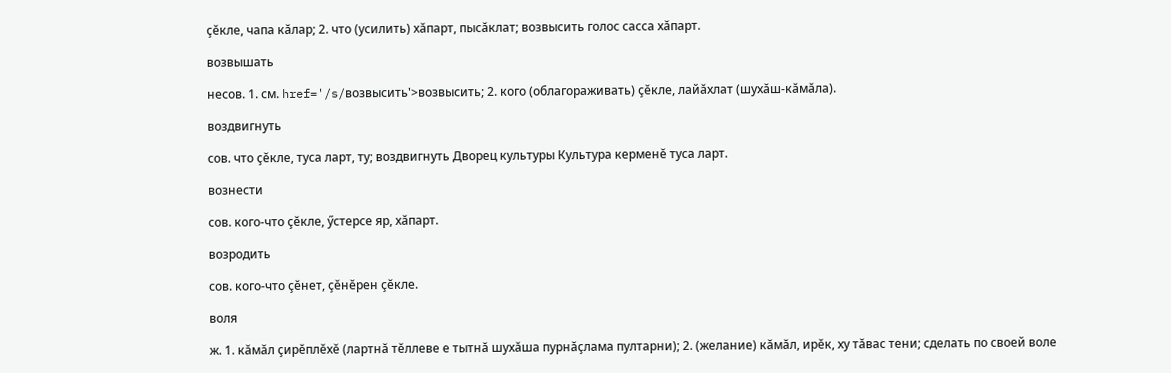çĕкле, чапа кăлар; 2. что (усилить) хăпарт, пысăклат; возвысить голос сасса хăпарт.

возвышать

несов. 1. см. href='/s/возвысить'>возвысить; 2. кого (облагораживать) çĕкле, лайăхлат (шухăш-кăмăла).

воздвигнуть

сов. что çĕкле, туса ларт, ту; воздвигнуть Дворец культуры Культура керменĕ туса ларт.

вознести

сов. кого-что çĕкле, ӳстерсе яр, хăпарт.

возродить

сов. кого-что çĕнет, çĕнĕрен çĕкле.

воля

ж. 1. кăмăл çирĕплĕхĕ (лартнă тĕллеве е тытнă шухăша пурнăçлама пултарни); 2. (желание) кăмăл, ирĕк, ху тăвас тени; сделать по своей воле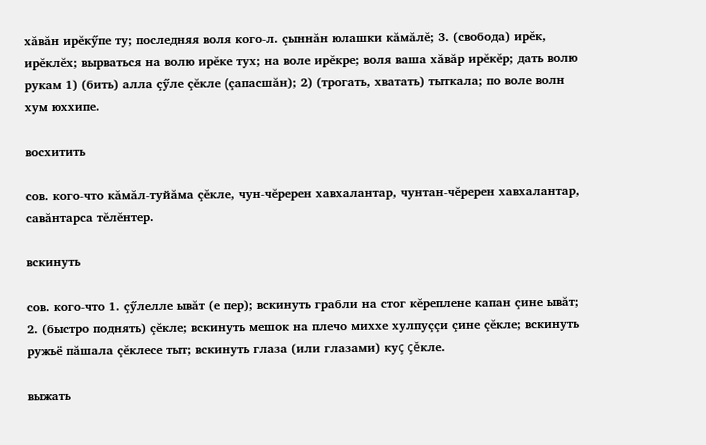хăвăн ирĕкӳпе ту; последняя воля кого-л. çыннăн юлашки кăмăлĕ; 3. (свобода) ирĕк, ирĕклĕх; вырваться на волю ирĕке тух; на воле ирĕкре; воля ваша хăвăр ирĕкĕр; дать волю рукам 1) (бить) алла çӳле çĕкле (çапасшăн); 2) (трогать, хватать) тыткала; по воле волн хум юххипе.

восхитить

сов. кого-что кăмăл-туйăма çĕкле, чун-чĕререн хавхалантар, чунтан-чĕререн хавхалантар, савăнтарса тĕлĕнтер.

вскинуть

сов. кого-что 1. çӳлелле ывăт (е пер); вскинуть грабли на стог кĕреплене капан çине ывăт; 2. (быстро поднять) çĕкле; вскинуть мешок на плечо миххе хулпуççи çине çĕкле; вскинуть ружьё пăшала çĕклесе тыт; вскинуть глаза (или глазами) куç çĕкле.

выжать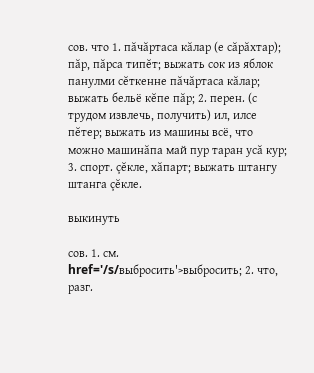сов. что 1. пăчăртаса кăлар (е сăрăхтар); пăр, пăрса типĕт; выжать сок из яблок панулми сĕткенне пăчăртаса кăлар; выжать бельё кĕпе пăр; 2. перен. (с трудом извлечь, получить) ил, илсе пĕтер; выжать из машины всё, что можно машинăпа май пур таран усă кур; 3. спорт. çĕкле, хăпарт; выжать штангу штанга çĕкле.

выкинуть

сов. 1. см. href='/s/выбросить'>выбросить; 2. что, разг.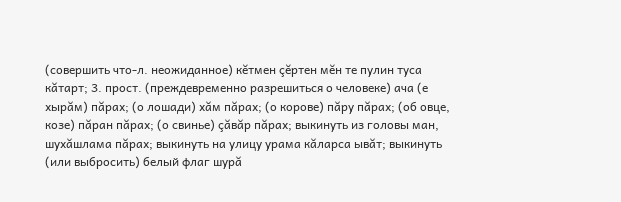(совершить что-л. неожиданное) кĕтмен çĕртен мĕн те пулин туса кăтарт; 3. прост. (преждевременно разрешиться о человеке) ача (е хырăм) пăрах; (о лошади) хăм пăрах; (о корове) пăру пăрах; (об овце, козе) пăран пăрах; (о свинье) çăвăр пăрах; выкинуть из головы ман, шухăшлама пăрах; выкинуть на улицу урама кăларса ывăт; выкинуть (или выбросить) белый флаг шурă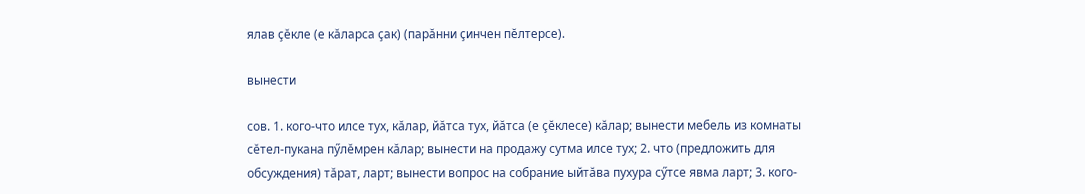ялав çĕкле (е кăларса çак) (парăнни çинчен пĕлтерсе).

вынести

сов. 1. кого-что илсе тух, кăлар, йăтса тух, йăтса (е çĕклесе) кăлар; вынести мебель из комнаты сĕтел-пукана пӳлĕмрен кăлар; вынести на продажу сутма илсе тух; 2. что (предложить для обсуждения) тăрат, ларт; вынести вопрос на собрание ыйтăва пухура сӳтсе явма ларт; 3. кого-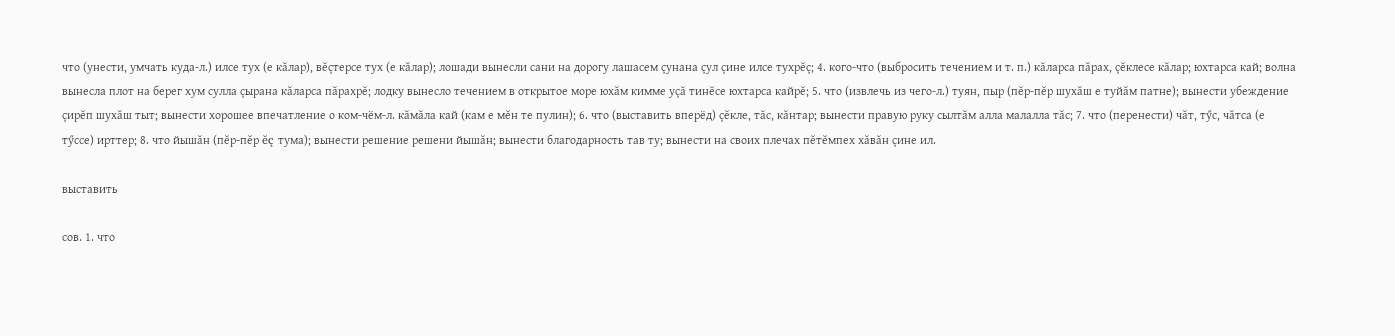что (унести, умчать куда-л.) илсе тух (е кăлар), вĕçтерсе тух (е кăлар); лошади вынесли сани на дорогу лашасем çунана çул çине илсе тухрĕç; 4. кого-что (выбросить течением и т. п.) кăларса пăрах, çĕклесе кăлар; юхтарса кай; волна вынесла плот на берег хум сулла çырана кăларса пăрахрĕ; лодку вынесло течением в открытое море юхăм кимме уçă тинĕсе юхтарса кайрĕ; 5. что (извлечь из чего-л.) туян, пыр (пĕр-пĕр шухăш е туйăм патне); вынести убеждение çирĕп шухăш тыт; вынести хорошее впечатление о ком-чём-л. кăмăла кай (кам е мĕн те пулин); 6. что (выставить вперёд) çĕкле, тăс, кăнтар; вынести правую руку сылтăм алла малалла тăс; 7. что (перенести) чăт, тӳс, чăтса (е тӳссе) ирттер; 8. что йышăн (пĕр-пĕр ĕç тума); вынести решение решени йышăн; вынести благодарность тав ту; вынести на своих плечах пĕтĕмпех хăвăн çине ил.

выставить

сов. 1. что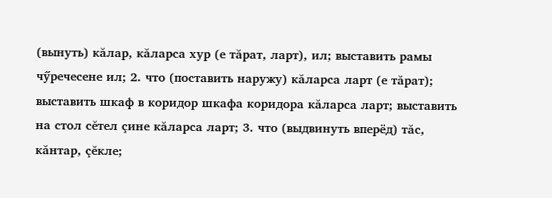(вынуть) кăлар, кăларса хур (е тăрат, ларт), ил; выставить рамы чӳречесене ил; 2. что (поставить наружу) кăларса ларт (е тăрат); выставить шкаф в коридор шкафа коридора кăларса ларт; выставить на стол сĕтел çине кăларса ларт; 3. что (выдвинуть вперёд) тăс, кăнтар, çĕкле;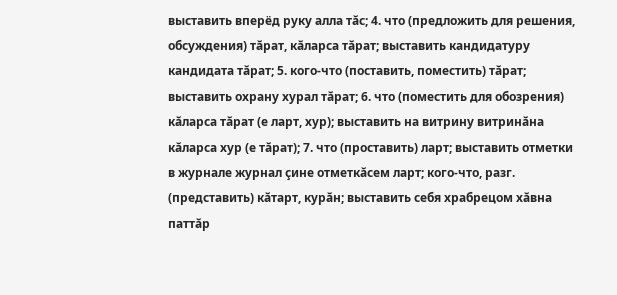выставить вперёд руку алла тăс; 4. что (предложить для решения, обсуждения) тăрат, кăларса тăрат; выставить кандидатуру кандидата тăрат; 5. кого-что (поставить, поместить) тăрат; выставить охрану хурал тăрат; 6. что (поместить для обозрения) кăларса тăрат (е ларт, хур); выставить на витрину витринăна кăларса хур (е тăрат); 7. что (проставить) ларт; выставить отметки в журнале журнал çине отметкăсем ларт; кого-что, разг. (представить) кăтарт, курăн; выставить себя храбрецом хăвна паттăр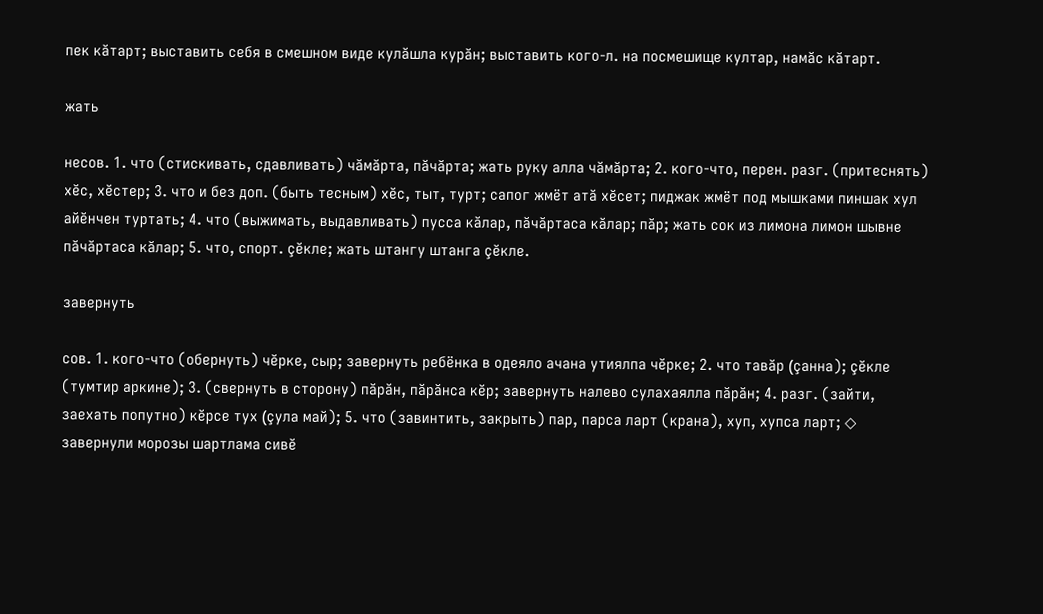пек кăтарт; выставить себя в смешном виде кулăшла курăн; выставить кого-л. на посмешище култар, намăс кăтарт.

жать

несов. 1. что (стискивать, сдавливать) чăмăрта, пăчăрта; жать руку алла чăмăрта; 2. кого-что, перен. разг. (притеснять) хĕс, хĕстер; 3. что и без доп. (быть тесным) хĕс, тыт, турт; сапог жмёт атă хĕсет; пиджак жмёт под мышками пиншак хул айĕнчен туртать; 4. что (выжимать, выдавливать) пусса кăлар, пăчăртаса кăлар; пăр; жать сок из лимона лимон шывне пăчăртаса кăлар; 5. что, спорт. çĕкле; жать штангу штанга çĕкле.

завернуть

сов. 1. кого-что (обернуть) чĕрке, сыр; завернуть ребёнка в одеяло ачана утиялпа чĕрке; 2. что тавăр (çанна); çĕкле (тумтир аркине); 3. (свернуть в сторону) пăрăн, пăрăнса кĕр; завернуть налево сулахаялла пăрăн; 4. разг. (зайти, заехать попутно) кĕрсе тух (çула май); 5. что (завинтить, закрыть) пар, парса ларт (крана), хуп, хупса ларт; ◇ завернули морозы шартлама сивĕ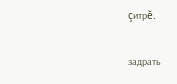çитрĕ.

задрать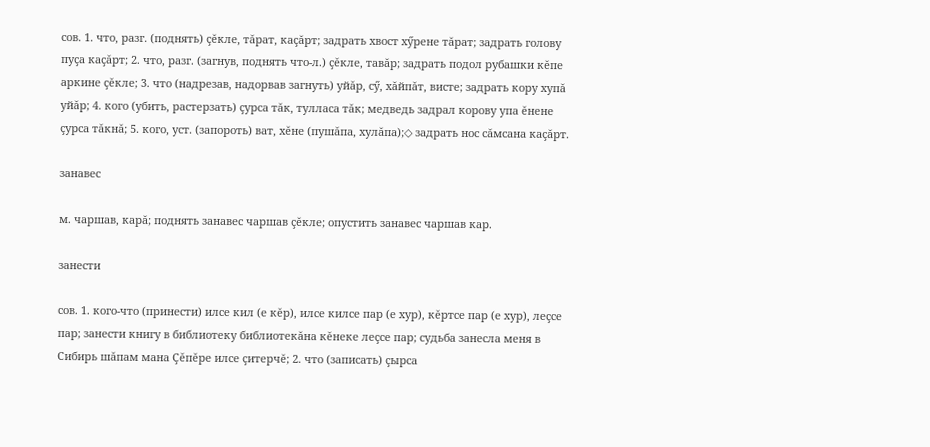сов. 1. что, разг. (поднять) çĕкле, тăрат, каçăрт; задрать хвост хӳрене тăрат; задрать голову пуçа каçăрт; 2. что, разг. (загнув, поднять что-л.) çĕкле, тавăр; задрать подол рубашки кĕпе аркине çĕкле; 3. что (надрезав, надорвав загнуть) уйăр, сӳ, хăйпăт, висте; задрать кору хупă уйăр; 4. кого (убить, растерзать) çурса тăк, тулласа тăк; медведь задрал корову упа ĕнене çурса тăкнă; 5. кого, уст. (запороть) ват, хĕне (пушăпа, хулăпа);◇ задрать нос сăмсана каçăрт.

занавес

м. чаршав, карă; поднять занавес чаршав çĕкле; опустить занавес чаршав кар.

занести

сов. 1. кого-что (принести) илсе кил (е кĕр), илсе килсе пар (е хур), кĕртсе пар (е хур), леçсе пар; занести книгу в библиотеку библиотекăна кĕнеке леçсе пар; судьба занесла меня в Сибирь шăпам мана Çĕпĕре илсе çитерчĕ; 2. что (записать) çырса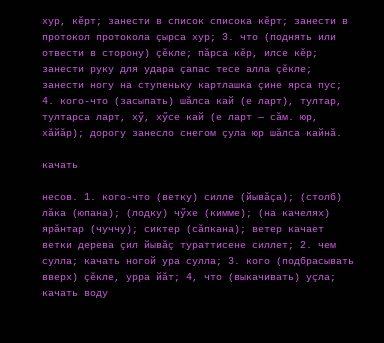хур, кĕрт; занести в список списока кĕрт; занести в протокол протокола çырса хур; 3. что (поднять или отвести в сторону) çĕкле; пăрса кĕр, илсе кĕр; занести руку для удара çапас тесе алла çĕкле; занести ногу на ступеньку картлашка çине ярса пус; 4. кого-что (засыпать) шăлса кай (е ларт), тултар, тултарса ларт, хӳ, хӳсе кай (е ларт — сăм. юр, хăйăр); дорогу занесло снегом çула юр шăлса кайнă.

качать

несов. 1. кого-что (ветку) силле (йывăçа); (столб) лăка (юпана); (лодку) чӳхе (кимме); (на качелях) ярăнтар (чуччу); сиктер (сăпкана); ветер качает ветки дерева çил йывăç тураттисене силлет; 2. чем сулла; качать ногой ура сулла; 3. кого (подбрасывать вверх) çĕкле, урра йăт; 4, что (выкачивать) уçла; качать воду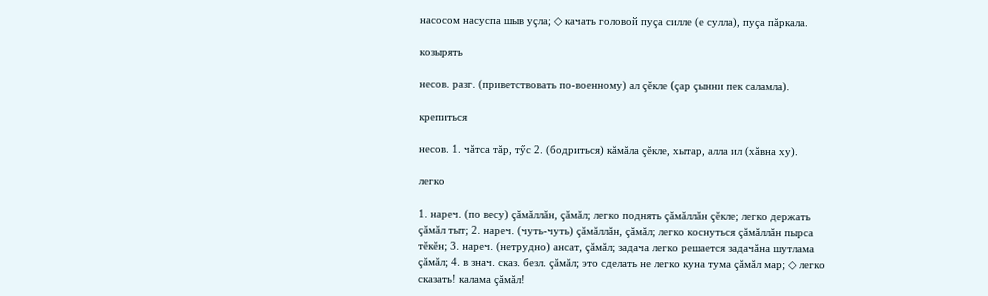насосом насуспа шыв уçла; ◇ качать головой пуçа силле (е сулла), пуçа пăркала.

козырять

несов. разг. (приветствовать по-военному) ал çĕкле (çар çынни пек саламла).

крепиться

несов. 1. чăтса тăр, тӳс 2. (бодриться) кăмăла çĕкле, хытар, алла ил (хăвна ху).

легко

1. нареч. (по весу) çăмăллăн, çăмăл; легко поднять çăмăллăн çĕкле; легко держать çăмăл тыт; 2. нареч. (чуть-чуть) çăмăллăн, çăмăл; легко коснуться çăмăллăн пырса тĕкĕн; 3. нареч. (нетрудно) ансат, çăмăл; задача легко решается задачăна шутлама çăмăл; 4. в знач. сказ. безл. çăмăл; это сделать не легко куна тума çăмăл мар; ◇ легко сказать! калама çăмăл!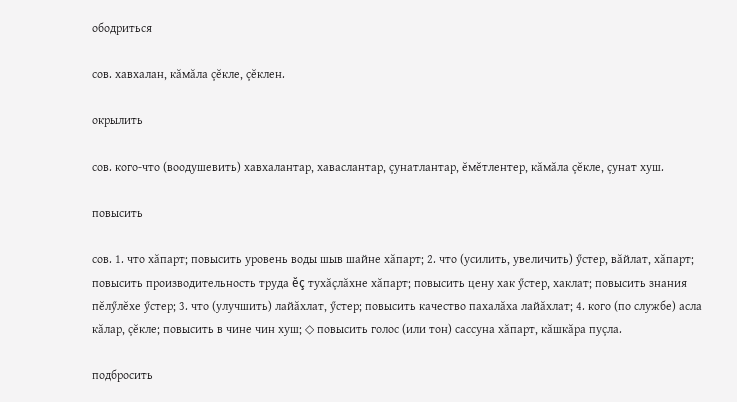ободриться

сов. хавхалан, кăмăла çĕкле, çĕклен.

окрылить

сов. кого-что (воодушевить) хавхалантар, хаваслантар, çунатлантар, ĕмĕтлентер, кăмăла çĕкле, çунат хуш.

повысить

сов. 1. что хăпарт; повысить уровень воды шыв шайне хăпарт; 2. что (усилить, увеличить) ӳстер, вăйлат, хăпарт; повысить производительность труда ĕç тухăçлăхне хăпарт; повысить цену хак ӳстер, хаклат; повысить знания пĕлӳлĕхе ӳстер; 3. что (улучшить) лайăхлат, ӳстер; повысить качество пахалăха лайăхлат; 4. кого (по службе) асла кăлар, çĕкле; повысить в чине чин хуш; ◇ повысить голос (или тон) сассуна хăпарт, кăшкăра пуçла.

подбросить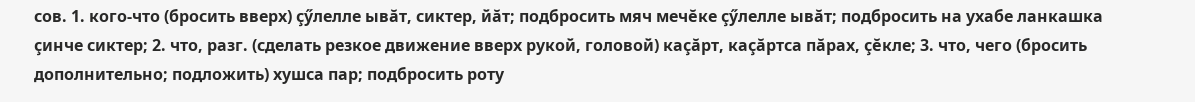сов. 1. кого-что (бросить вверх) çӳлелле ывăт, сиктер, йăт; подбросить мяч мечĕке çӳлелле ывăт; подбросить на ухабе ланкашка çинче сиктер; 2. что, разг. (сделать резкое движение вверх рукой, головой) каçăрт, каçăртса пăрах, çĕкле; 3. что, чего (бросить дополнительно; подложить) хушса пар; подбросить роту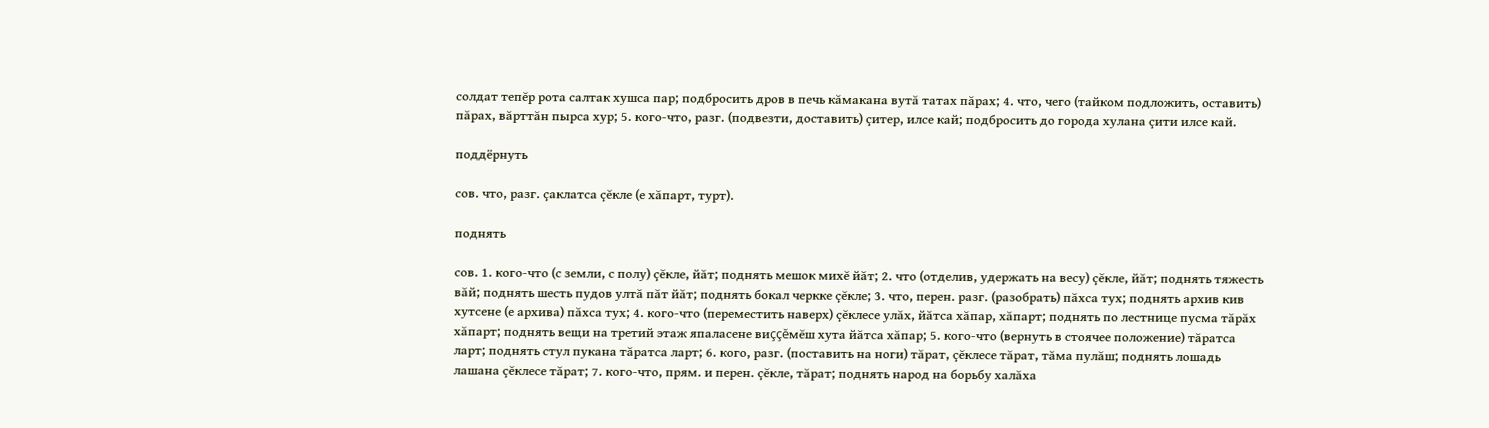солдат тепĕр рота салтак хушса пар; подбросить дров в печь кăмакана вутă татах пăрах; 4. что, чего (тайком подложить, оставить) пăрах, вăрттăн пырса хур; 5. кого-что, разг. (подвезти, доставить) çитер, илсе кай; подбросить до города хулана çити илсе кай.

поддёрнуть

сов. что, разг. çаклатса çĕкле (е хăпарт, турт).

поднять

сов. 1. кого-что (с земли, с полу) çĕкле, йăт; поднять мешок михĕ йăт; 2. что (отделив, удержать на весу) çĕкле, йăт; поднять тяжесть вăй; поднять шесть пудов ултă пăт йăт; поднять бокал черкке çĕкле; 3. что, перен. разг. (разобрать) пăхса тух; поднять архив кив хутсене (е архива) пăхса тух; 4. кого-что (переместить наверх) çĕклесе улăх, йăтса хăпар, хăпарт; поднять по лестнице пусма тăрăх хăпарт; поднять вещи на третий этаж япаласене виççĕмĕш хута йăтса хăпар; 5. кого-что (вернуть в стоячее положение) тăратса ларт; поднять стул пукана тăратса ларт; 6. кого, разг. (поставить на ноги) тăрат, çĕклесе тăрат, тăма пулăш; поднять лошадь лашана çĕклесе тăрат; 7. кого-что, прям. и перен. çĕкле, тăрат; поднять народ на борьбу халăха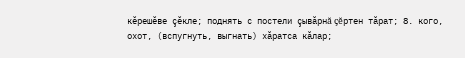кĕрешĕве çĕкле; поднять с постели çывăрнă çĕртен тăрат; 8. кого, охот, (вспугнуть, выгнать) хăратса кăлар;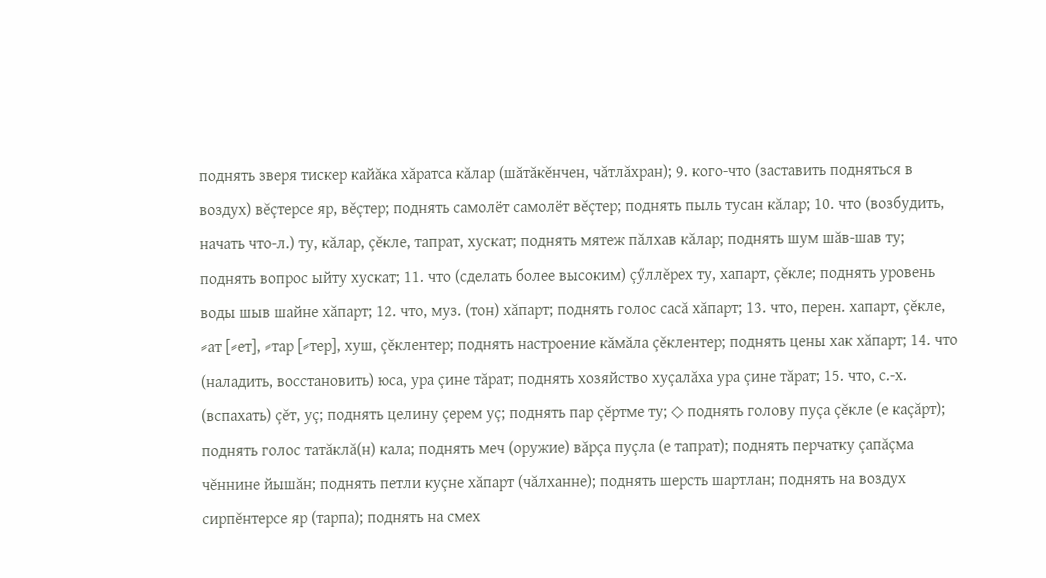поднять зверя тискер кайăка хăратса кăлар (шăтăкĕнчен, чăтлăхран); 9. кого-что (заставить подняться в воздух) вĕçтерсе яр, вĕçтер; поднять самолёт самолёт вĕçтер; поднять пыль тусан кăлар; 10. что (возбудить, начать что-л.) ту, кăлар, çĕкле, тапрат, хускат; поднять мятеж пăлхав кăлар; поднять шум шăв-шав ту; поднять вопрос ыйту хускат; 11. что (сделать более высоким) çӳллĕрех ту, хапарт, çĕкле; поднять уровень воды шыв шайне хăпарт; 12. что, муз. (тон) хăпарт; поднять голос сасă хăпарт; 13. что, перен. хапарт, çĕкле, ⸗ат [⸗ет], ⸗тар [⸗тер], хуш, çĕклентер; поднять настроение кăмăла çĕклентер; поднять цены хак хăпарт; 14. что (наладить, восстановить) юса, ура çине тăрат; поднять хозяйство хуçалăха ура çине тăрат; 15. что, с.-х. (вспахать) çĕт, уç; поднять целину çерем уç; поднять пар çĕртме ту; ◇ поднять голову пуçа çĕкле (е каçăрт); поднять голос татăклă(н) кала; поднять меч (оружие) вăрçа пуçла (е тапрат); поднять перчатку çапăçма чĕннине йышăн; поднять петли куçне хăпарт (чăлханне); поднять шерсть шартлан; поднять на воздух сирпĕнтерсе яр (тарпа); поднять на смех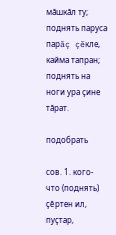мăшкăл ту; поднять паруса парăç çĕкле, кайма тапран; поднять на ноги ура çине тăрат.

подобрать

сов. 1. кого-что (поднять) çĕртен ил, пуçтар,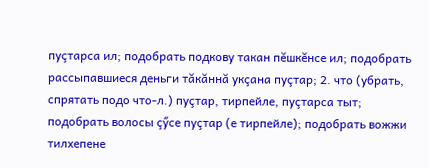пуçтарса ил; подобрать подкову такан пĕшкĕнсе ил; подобрать рассыпавшиеся деньги тăкăннă укçана пуçтар; 2. что (убрать, спрятать подо что-л.) пуçтар, тирпейле, пуçтарса тыт; подобрать волосы çӳсе пуçтар (е тирпейле); подобрать вожжи тилхепене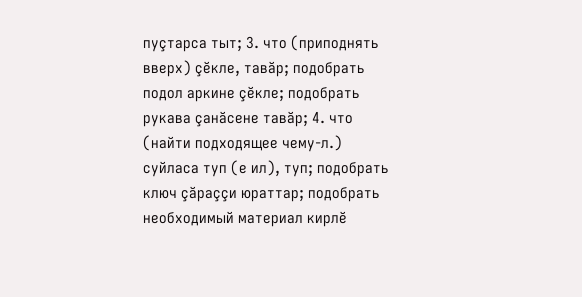пуçтарса тыт; 3. что (приподнять вверх) çĕкле, тавăр; подобрать подол аркине çĕкле; подобрать рукава çанăсене тавăр; 4. что (найти подходящее чему-л.) суйласа туп (е ил), туп; подобрать ключ çăраççи юраттар; подобрать необходимый материал кирлĕ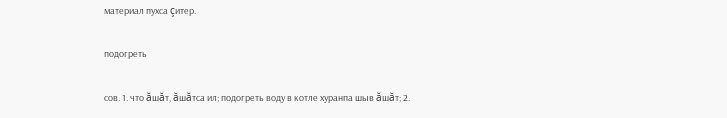материал пухса çитер.

подогреть

сов. 1. что ăшăт, ăшăтса ил; подогреть воду в котле хуранпа шыв ăшăт; 2.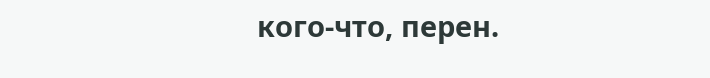кого-что, перен.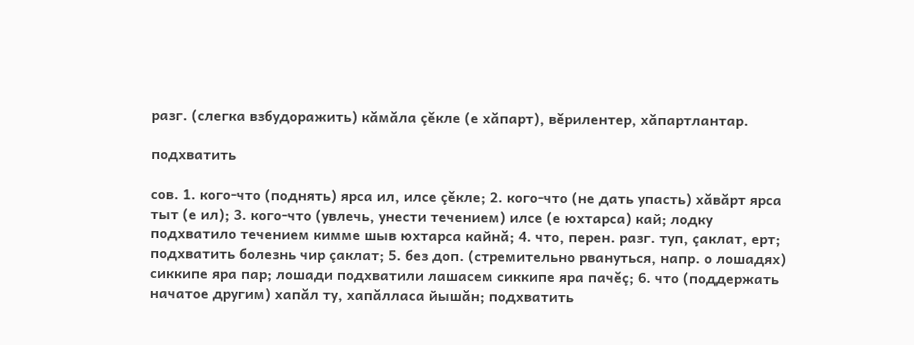разг. (слегка взбудоражить) кăмăла çĕкле (е хăпарт), вĕрилентер, хăпартлантар.

подхватить

сов. 1. кого-что (поднять) ярса ил, илсе çĕкле; 2. кого-что (не дать упасть) хăвăрт ярса тыт (е ил); 3. кого-что (увлечь, унести течением) илсе (е юхтарса) кай; лодку подхватило течением кимме шыв юхтарса кайнă; 4. что, перен. разг. туп, çаклат, ерт; подхватить болезнь чир çаклат; 5. без доп. (стремительно рвануться, напр. о лошадях) сиккипе яра пар; лошади подхватили лашасем сиккипе яра пачĕç; 6. что (поддержать начатое другим) хапăл ту, хапăлласа йышăн; подхватить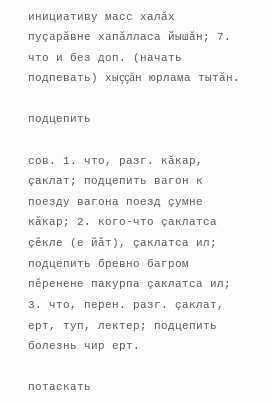инициативу масс халăх пуçарăвне хапăлласа йышăн; 7. что и без доп. (начать подпевать) хыççăн юрлама тытăн.

подцепить

сов. 1. что, разг. кăкар, çаклат; подцепить вагон к поезду вагона поезд çумне кăкар; 2. кого-что çаклатса çĕкле (е йăт), çаклатса ил; подцепить бревно багром пĕренене пакурпа çаклатса ил; 3. что, перен. разг. çаклат, ерт, туп, лектер; подцепить болезнь чир ерт.

потаскать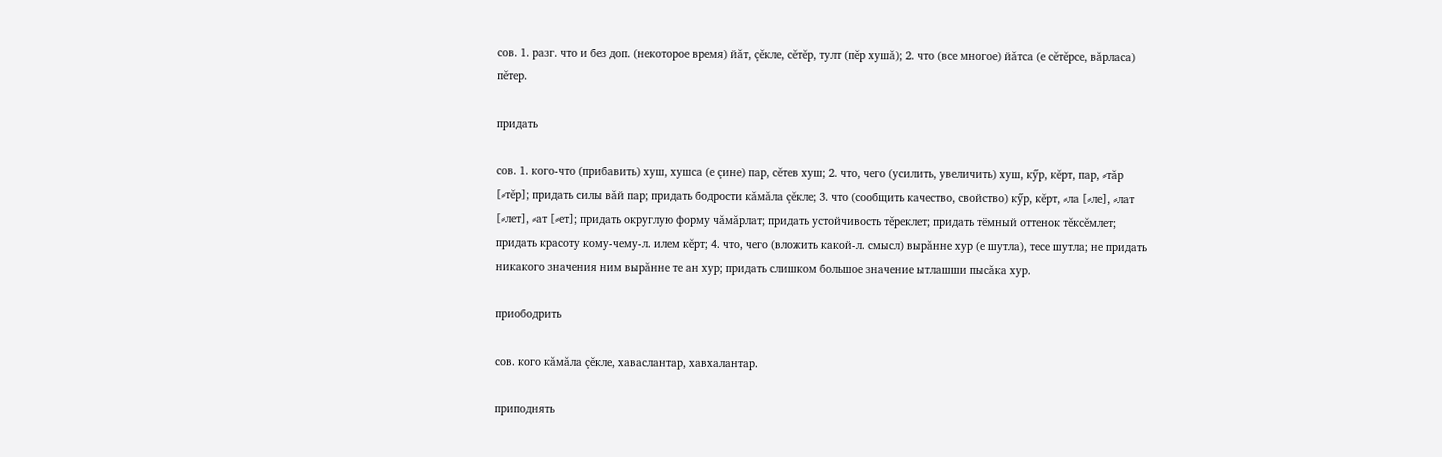сов. 1. разг. что и без доп. (некоторое время) йăт, çĕкле, сĕтĕр, тулт (пĕр хушă); 2. что (все многое) йăтса (е сĕтĕрсе, вăрласа) пĕтер.

придать

сов. 1. кого-что (прибавить) хуш, хушса (е çине) пар, сĕтев хуш; 2. что, чего (усилить, увеличить) хуш, кӳр, кĕрт, пар, ⸗тăр [⸗тĕр]; придать силы вăй пар; придать бодрости кăмăла çĕкле; 3. что (сообщить качество, свойство) кӳр, кĕрт, ⸗ла [⸗ле], ⸗лат [⸗лет], ⸗ат [⸗ет]; придать округлую форму чăмăрлат; придать устойчивость тĕреклет; придать тёмный оттенок тĕксĕмлет; придать красоту кому-чему-л. илем кĕрт; 4. что, чего (вложить какой-л. смысл) вырăнне хур (е шутла), тесе шутла; не придать никакого значения ним вырăнне те ан хур; придать слишком большое значение ытлашши пысăка хур.

приободрить

сов. кого кăмăла çĕкле, хаваслантар, хавхалантар.

приподнять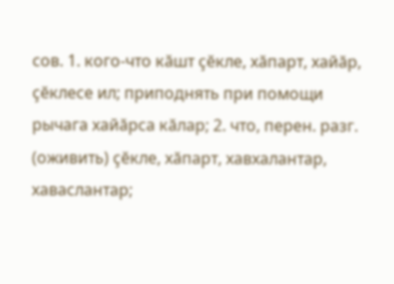сов. 1. кого-что кăшт çĕкле, хăпарт, хайăр, çĕклесе ил; приподнять при помощи рычага хайăрса кăлар; 2. что, перен. разг. (оживить) çĕкле, хăпарт, хавхалантар, хаваслантар;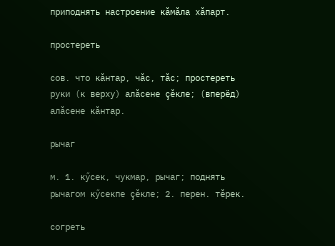приподнять настроение кăмăла хăпарт.

простереть

сов. что кăнтар, чăс, тăс; простереть руки (к верху) алăсене çĕкле; (вперёд) алăсене кăнтар.

рычаг

м. 1. кӳсек, чукмар, рычаг; поднять рычагом кӳсекпе çĕкле; 2. перен. тĕрек.

согреть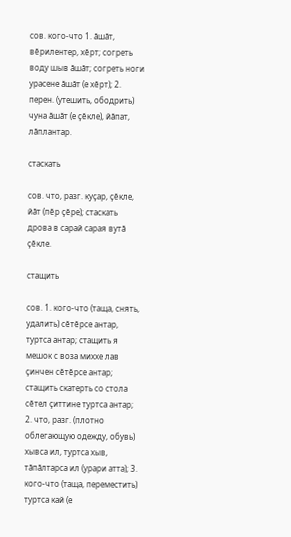сов. кого-что 1. ăшăт, вĕрилентер, хĕрт; согреть воду шыв ăшăт; согреть ноги урасене ăшăт (е хĕрт); 2. перен. (утешить, ободрить) чуна ăшăт (е çĕкле), йăпат, лăплантар.

стаскать

сов. что, разг. куçар, çĕкле, йăт (пĕр çĕре); стаскать дрова в сарай сарая вутă çĕкле.

стащить

сов. 1. кого-что (таща, снять, удалить) сĕтĕрсе антар, туртса антар; стащить я мешок с воза миххе лав çинчен сĕтĕрсе антар; стащить скатерть со стола сĕтел çиттине туртса антар; 2. что, разг. (плотно облегающую одежду, обувь) хывса ил, туртса хыв, тăпăлтарса ил (урари атта); 3. кого-что (таща, переместить) туртса кай (е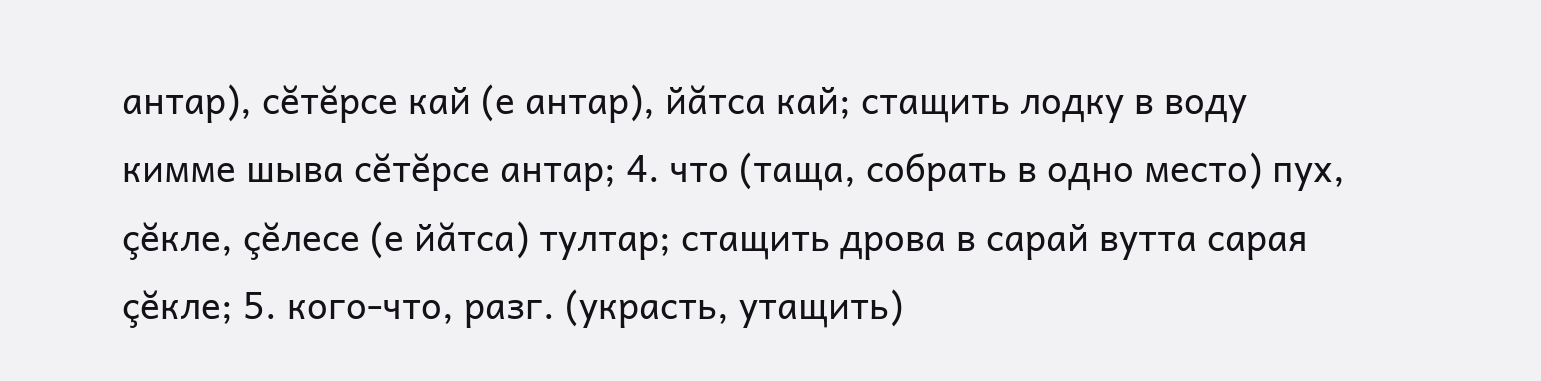антар), сĕтĕрсе кай (е антар), йăтса кай; стащить лодку в воду кимме шыва сĕтĕрсе антар; 4. что (таща, собрать в одно место) пух, çĕкле, çĕлесе (е йăтса) тултар; стащить дрова в сарай вутта сарая çĕкле; 5. кого-что, разг. (украсть, утащить)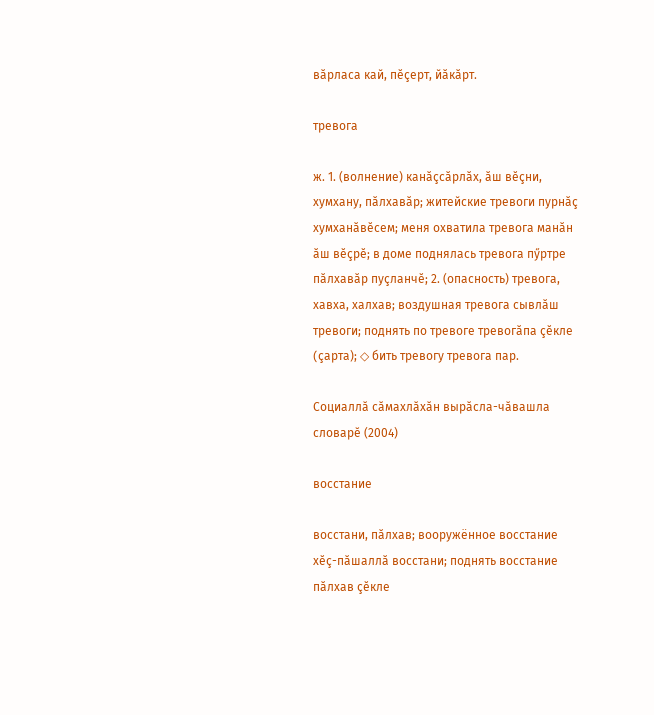вăрласа кай, пĕçерт, йăкăрт.

тревога

ж. 1. (волнение) канăçсăрлăх, ăш вĕçни, хумхану, пăлхавăр; житейские тревоги пурнăç хумханăвĕсем; меня охватила тревога манăн ăш вĕçрĕ; в доме поднялась тревога пӳртре пăлхавăр пуçланчĕ; 2. (опасность) тревога, хавха, халхав; воздушная тревога сывлăш тревоги; поднять по тревоге тревогăпа çĕкле (çарта); ◇ бить тревогу тревога пар.

Социаллӑ сӑмахлӑхӑн вырӑсла-чӑвашла словарӗ (2004)

восстание

восстани, пăлхав; вооружённое восстание хĕç-пăшаллă восстани; поднять восстание пăлхав çĕкле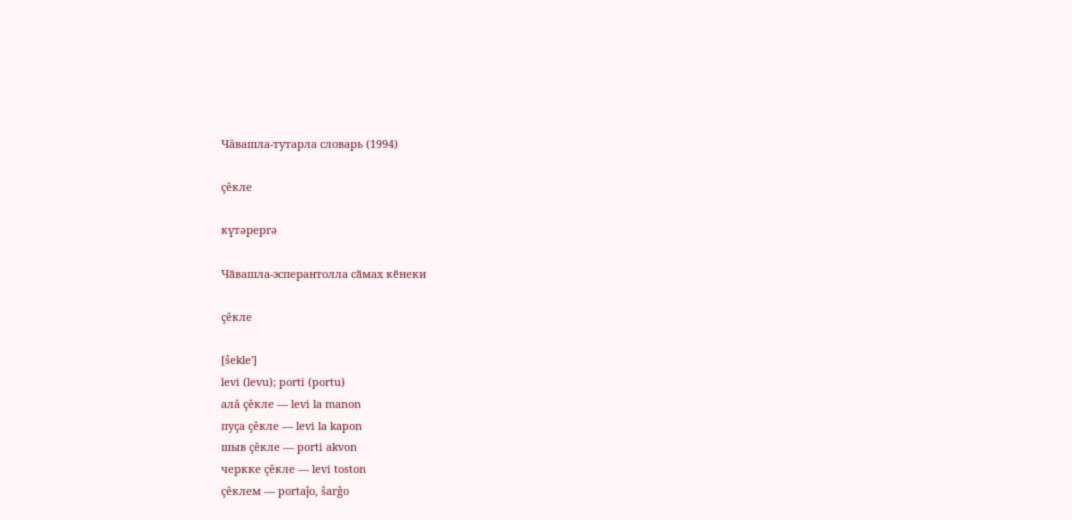Чăвашла-тутарла словарь (1994)

çĕкле

күтәрергә

Чӑвашла-эсперантолла сӑмах кӗнеки

çĕкле

[ŝekle']
levi (levu); porti (portu)
алă çĕкле — levi la manon
пуçа çĕкле — levi la kapon
шыв çĕкле — porti akvon
черкке çĕкле — levi toston
çĕклем — portaĵo, ŝarĝo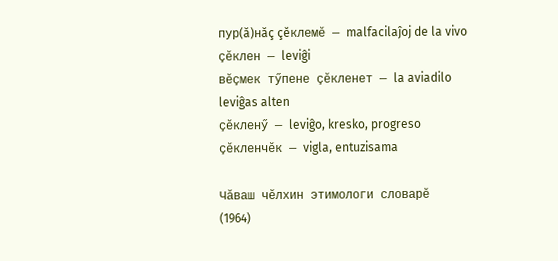пур(ă)нăç çĕклемĕ — malfacilaĵoj de la vivo
çĕклен — leviĝi
вĕçмек тӳпене çĕкленет — la aviadilo leviĝas alten
çĕкленӳ — leviĝo, kresko, progreso
çĕкленчĕк — vigla, entuzisama

Чӑваш чӗлхин этимологи словарĕ (1964)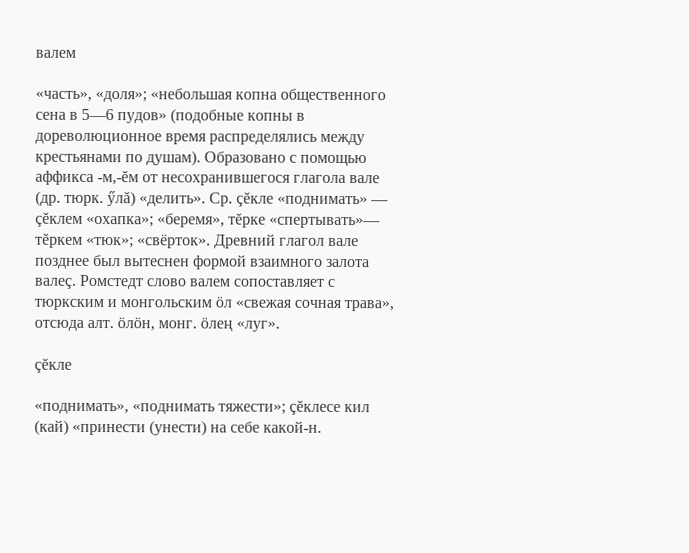валем

«часть», «доля»; «небольшая копна общественного сена в 5—6 пудов» (подобные копны в дореволюционное время распределялись между крестьянами по душам). Образовано с помощью аффикса -м,-ĕм от несохранившегося глагола вале (др. тюрк. ӳлă) «делить». Ср. çĕкле «поднимать» — çĕклем «охапка»; «беремя», тĕрке «спертывать»— тĕркем «тюк»; «свёрток». Древний глагол вале позднее был вытеснен формой взаимного залота валеç. Ромстедт слово валем сопоставляет с тюркским и монгольским ӧл «свежая сочная трава», отсюда алт. ӧлӧн, монг. ӧлең «луг».

çĕкле

«поднимать», «поднимать тяжести»; çĕклесе кил (кай) «принести (унести) на себе какой-н.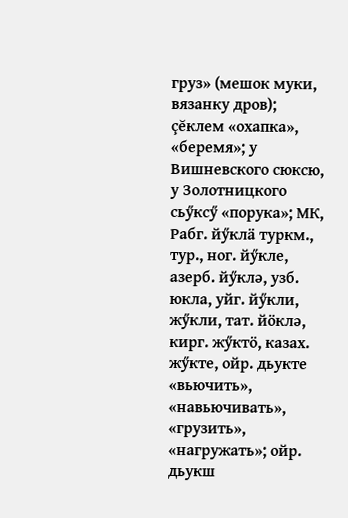груз» (мешок муки, вязанку дров); çĕклем «охапка», «беремя»; у Вишневского сюксю, у Золотницкого сьӳксӳ «порука»; МК, Рабг. йӳклӓ туркм., тур., ног. йӳкле, азерб. йӳклә, узб. юкла, уйг. йӳкли, жӳкли, тат. йӧклә, кирг. жӳктӧ, казах. жӳкте, ойр. дьукте «вьючить», «навьючивать», «грузить», «нагружать»; ойр. дьукш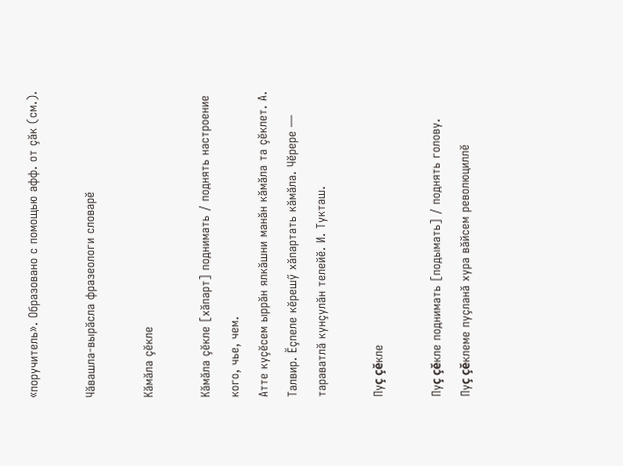«поручитель». Образовано с помощью афф. от çăк (см.).

Чăвашла-вырăсла фразеологи словарĕ

Кăмăла çĕкле

Кăмăла çĕкле [хăпарт] поднимать / поднять настроение кого, чье, чем.
Атте куçĕсем ыррăн ялкăшни манăн кăмăла та çĕклет. А. Талвир. Ĕçпеле кĕрешӳ хăпартать кăмăла. Чĕрере — тараватлă кунçулăн телейĕ. И. Тукташ.

Пуç çĕкле

Пуç çĕкле поднимать [подымать] / поднять голову.
Пуç çĕклеме пуçланă хура вăйсем революциллĕ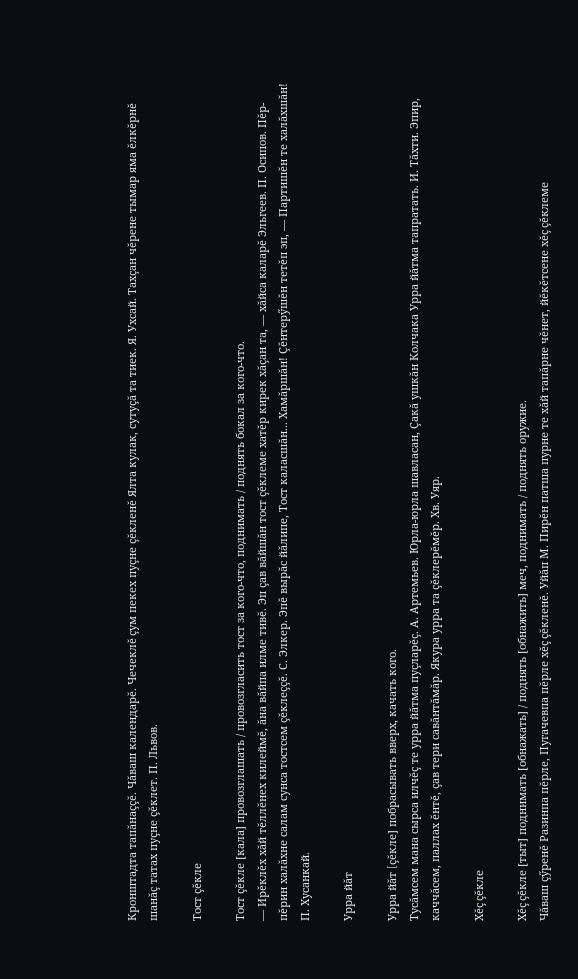Кронштадта тапăнаççĕ. Чăваш календарĕ. Чечеклĕ çум пекех пуçне çĕкленĕ Ялта кулак, сутуçă та тиек. Я. Ухсай. Тахçан чĕрене тымар яма ĕлкĕрнĕ шанăç татах пуçне çĕклет. П. Львов.

Тост çĕкле

Тост çĕкле [кала] провозглашать / провозгласить тост за кого-что, поднимать / поднять бокал за кого-что.
— Ирĕклĕх хăй тĕллĕнех килеймĕ, ăна вăйпа илме тивĕ. Эп çав вăйшăн тост çĕклеме хатĕр кирек хăçан та, — хăйса каларĕ Эльгеев. П. Осипов. Пĕр-пĕрин халăхне салам сунса тостсем çĕклеççĕ. С. Элкер. Эпĕ вырăс йăлипе, Тост каласшăн... Хамăршăн! Çĕнтерӳшĕн тетĕп эп, — Партишĕн те халăхшăн! П. Хусанкай.

Урра йăт

Урра йăт [çĕкле] побрасывать вверх, качать кого.
Тусăмсем мана сырса илчĕç те урра йăтма пуçларĕç. А. Артемьев. Юрла-юрла шавласан, Çакă ушкăн Колчака Урра йăтма тапратать. И. Тăхти. Эпир, каччăсем, паллах ĕнтĕ, çав тери савăнтăмăр. Якура урра та çĕклерĕмĕр. Хв. Уяр.

Хĕç çĕкле

Хĕç çĕкле [тыт] поднимать [обнажать] / поднять [обнажить] меч, поднимать / поднять оружие.
Чăваш çӳренĕ Разинпа пĕрле, Пугачевпа пĕрле хĕç çĕкленĕ. Уйăп М. Пирĕн патша пурне те хăй тапăрне чĕнет, йĕкĕтсене хĕç çĕклеме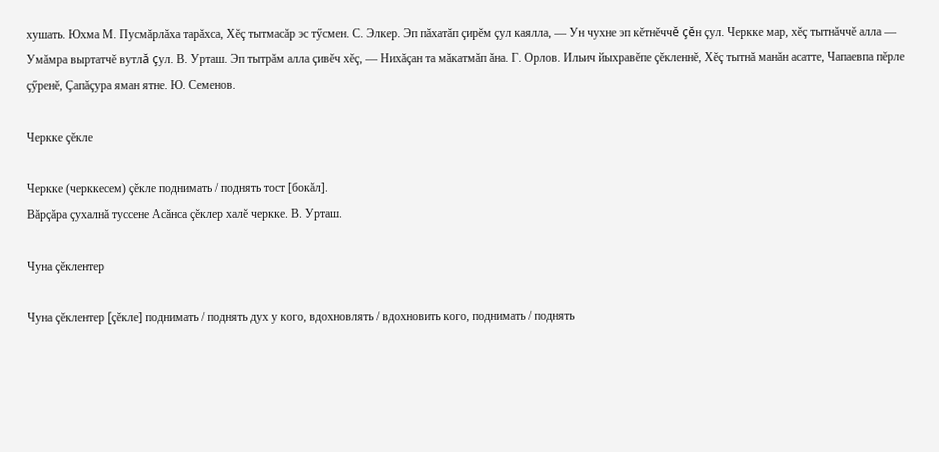хушать. Юхма М. Пусмăрлăха тарăхса, Хĕç тытмасăр эс тӳсмен. С. Элкер. Эп пăхатăп çирĕм çул каялла, — Ун чухне эп кĕтнĕччĕ çĕн çул. Черкке мар, хĕç тытнăччĕ алла — Умăмра выртатчĕ вутлă çул. В. Урташ. Эп тытрăм алла çивĕч хĕç, — Нихăçан та мăкатмăп ăна. Г. Орлов. Ильич йыхравĕпе çĕкленнĕ, Хĕç тытнă манăн асатте, Чапаевпа пĕрле çӳренĕ, Çапăçура яман ятне. Ю. Семенов.

Черкке çĕкле

Черкке (черккесем) çĕкле поднимать / поднять тост [бокăл].
Вăрçăра çухалнă туссене Асăнса çĕклер халĕ черкке. В. Урташ.

Чуна çĕклентер

Чуна çĕклентер [çĕкле] поднимать / поднять дух у кого, вдохновлять / вдохновить кого, поднимать / поднять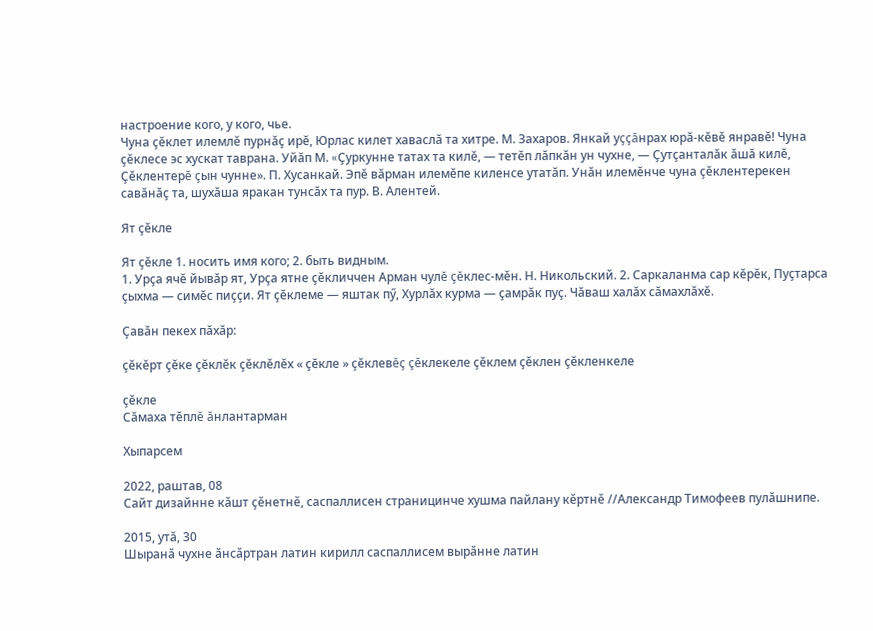настроение кого, у кого, чье.
Чуна çĕклет илемлĕ пурнăç ирĕ, Юрлас килет хаваслă та хитре. М. Захаров. Янкай уççăнрах юрă-кĕвĕ янравĕ! Чуна çĕклесе эс хускат таврана. Уйăп М. «Çуркунне татах та килĕ, — тетĕп лăпкăн ун чухне, — Çутçанталăк ăшă килĕ, Çĕклентерĕ çын чунне». П. Хусанкай. Эпĕ вăрман илемĕпе киленсе утатăп. Унăн илемĕнче чуна çĕклентерекен савăнăç та, шухăша яракан тунсăх та пур. В. Алентей.

Ят çĕкле

Ят çĕкле 1. носить имя кого; 2. быть видным.
1. Урçа ячĕ йывăр ят, Урçа ятне çĕкличчен Арман чулĕ çĕклес-мĕн. Н. Никольский. 2. Саркаланма сар кĕрĕк, Пуçтарса çыхма — симĕс пиççи. Ят çĕклеме — яштак пӳ, Хурлăх курма — çамрăк пуç. Чăваш халăх сăмахлăхĕ.

Çавăн пекех пăхăр:

çĕкĕрт çĕке çĕклĕк çĕклĕлĕх « çĕкле » çĕклевĕç çĕклекеле çĕклем çĕклен çĕкленкеле

çĕкле
Сăмаха тĕплĕ ăнлантарман

Хыпарсем

2022, раштав, 08
Сайт дизайнне кӑшт ҫӗнетнӗ, саспаллисен страницинче хушма пайлану кӗртнӗ //Александр Тимофеев пулӑшнипе.

2015, утă, 30
Шыранӑ чухне ӑнсӑртран латин кирилл саспаллисем вырӑнне латин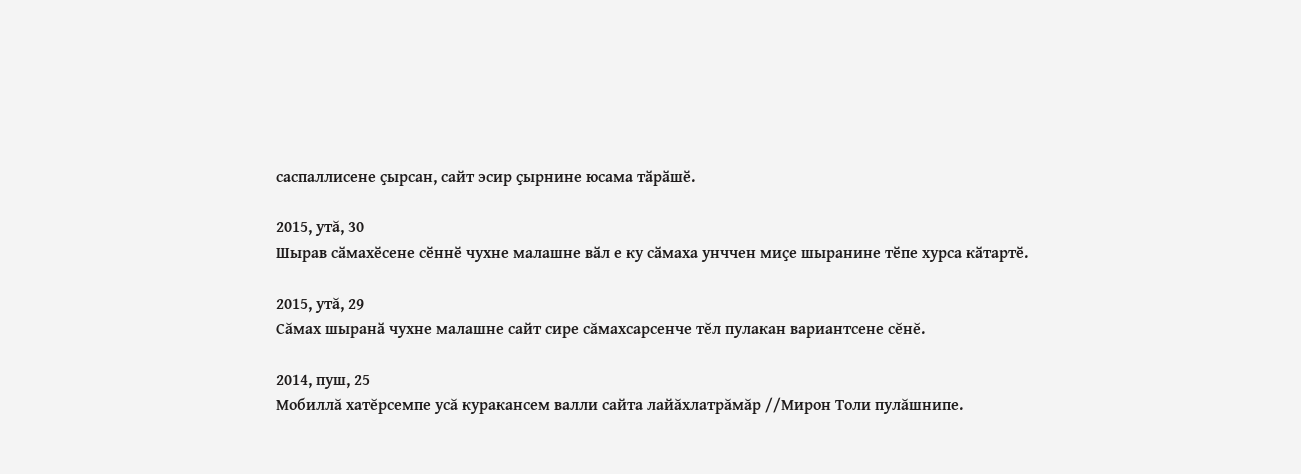саспаллисене ҫырсан, сайт эсир ҫырнине юсама тӑрӑшӗ.

2015, утă, 30
Шырав сӑмахӗсене сӗннӗ чухне малашне вӑл е ку сӑмаха унччен миҫе шыранине тӗпе хурса кӑтартӗ.

2015, утă, 29
Сăмах шыранӑ чухне малашне сайт сире сăмахсарсенче тĕл пулакан вариантсене сĕнĕ.

2014, пуш, 25
Мобиллă хатĕрсемпе усă куракансем валли сайта лайăхлатрăмăр //Мирон Толи пулăшнипе.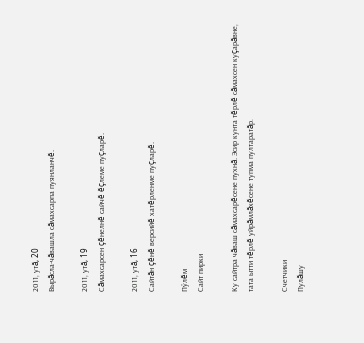2011, утă, 20
Вырăсла-чăвашла сăмахсарпа пуянланчĕ.

2011, утă, 19
Сăмахсарсен çĕнелнĕ сайчĕ ĕçлеме пуçларĕ.

2011, утă, 16
Сайтăн çĕнĕ версийĕ хатĕрленме пуçларĕ.

Пӳлĕм
Сайт пирки

Ку сайтра чăваш сăмахсарĕсене пухнă. Эсир кунта тĕрлĕ сăмахсен куçарăвне, тата ытти тĕрлĕ уйрăмлăхĕсене тупма пултаратăр.

Счетчики
Пулăшу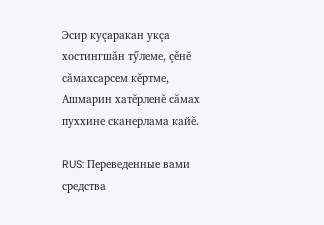Эсир куçаракан укçа хостингшăн тӳлеме, çĕнĕ сăмахсарсем кĕртме, Ашмарин хатĕрленĕ сăмах пуххине сканерлама кайĕ.

RUS: Переведенные вами средства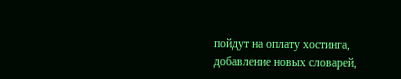пойдут на оплату хостинга, добавление новых словарей,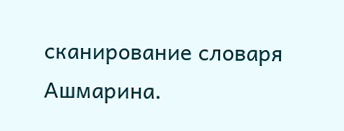сканирование словаря Ашмарина.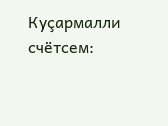Куçармалли счётсем: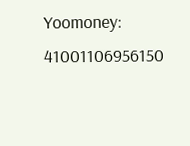Yoomoney: 41001106956150